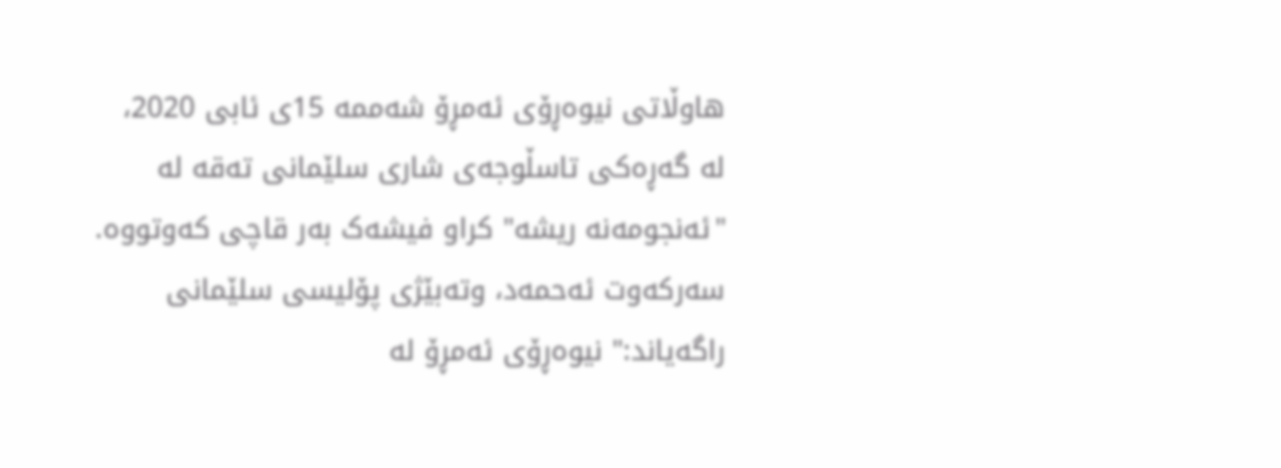هاوڵاتى نیوه‌ڕۆى ئه‌مڕۆ شه‌ممه‌ 15ى ئابى 2020، له‌ گه‌ڕه‌کى تاسڵوجه‌ى شارى سلێمانى ته‌قه‌ له‌ "ئه‌نجومه‌نه‌ ریشه‌" کراو فیشه‌ک به‌ر قاچى که‌وتووه‌. سه‌رکه‌وت ئه‌حمه‌د، وته‌بێژى پۆلیسى سلێمانى  راگه‌یاند:" نیوه‌ڕۆى ئه‌مڕۆ له‌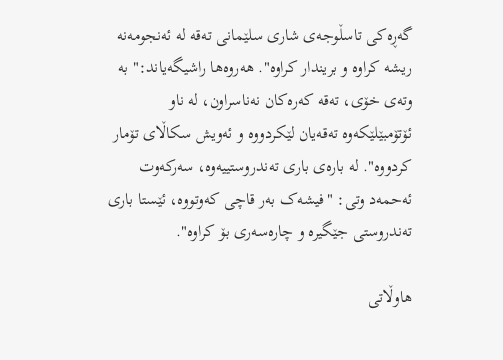گه‌ڕه‌کى تاسڵوجه‌ى شارى سلێمانى ته‌قه‌ له‌ ئه‌نجومه‌نه‌ ریشه‌ کراوه‌ و بریندار کراوه‌". هه‌روه‌ها راشیگه‌یاند:" به‌ وته‌ى خۆی، ته‌قه‌ که‌ره‌کان نه‌ناسراون، له‌ ناو ئۆتۆمبێلێکه‌وه‌ ته‌قه‌یان لێکردووه‌ و ئه‌ویش سکاڵاى تۆمار کردووه‌". له‌ باره‌ى بارى ته‌ندروستییه‌وه‌، سه‌رکه‌وت ئه‌حمه‌د وتی: "فیشه‌ک به‌ر قاچى که‌وتووه‌، ئێستا بارى ته‌ندروستى جێگیره‌ و چاره‌سه‌رى بۆ کراوه‌".

هاوڵاتى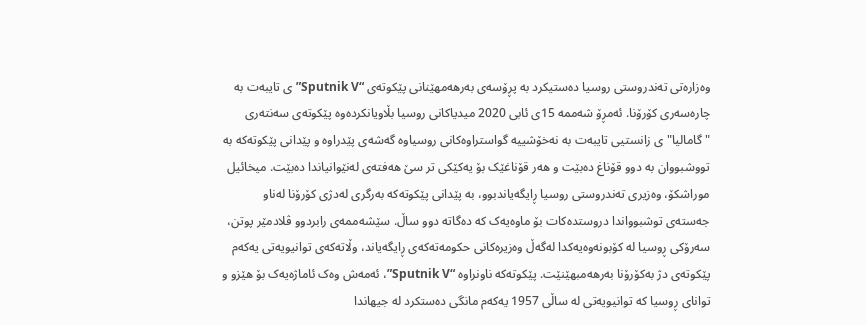وه‌زاره‌تی ته‌ندروستی روسیا ده‌ستیکرد به‌ پڕۆسه‌ی به‌رهه‌مهێنانی پێکوته‌ى “Sputnik V”ى تایبه‌ت به‌ چاره‌سه‌رى کۆرۆنا. ئه‌مڕۆ شه‌ممه‌ 15ى ئابى 2020 میدیاکانى روسیا بڵاویانکرده‌وه‌ پێکوته‌ى سه‌نته‌ری "گامالیا" ی زانستیی تایبه‌ت به‌ نه‌خۆشییه‌ گواستراوه‌کانى روسیاوه‌ گه‌شه‌ی پێدراوه‌ و پێدانى پێکوته‌که‌ به‌ تووشبووان به‌ دوو قۆناغ ده‌بێت و هه‌ر قۆناغێک بۆ یه‌کێکى تر سێ هه‌فته‌ى له‌نێوانیاندا ده‌بێت. میخائیل موراشکۆ، وه‌زیری ته‌ندروستی روسیا ڕایگه‌یاندبوو، به‌ پێدانی پێکوته‌که‌ به‌رگری له‌دژی کۆرۆنا له‌ناو جه‌سته‌ی توشبوواندا دروستده‌کات بۆ ماوه‌یه‌ک که‌ ده‌گاته‌ دوو ساڵ. سێشه‌ممه‌ى رابردوو ڤلادمێر پوتن، سه‌رۆکى ڕوسیا له‌ کۆبونه‌وه‌یه‌کدا له‌گه‌ڵ وه‌زیره‌کانى حکومه‌ته‌که‌ى ڕایگه‌یاند، وڵاته‌که‌ى توانیویه‌تى یه‌که‌م  پێکوته‌ى دژ به‌کۆرۆنا به‌رهه‌مبهێنێت. پێکوته‌که‌ ناونراوه‌ “Sputnik V”، ئه‌مه‌ش وه‌ک ئاماژه‌یه‌ک بۆ هێزو و تواناى ڕوسیا که‌ توانیویه‌تى له‌ ساڵى 1957 یه‌که‌م مانگى ده‌ستکرد له‌ جیهاندا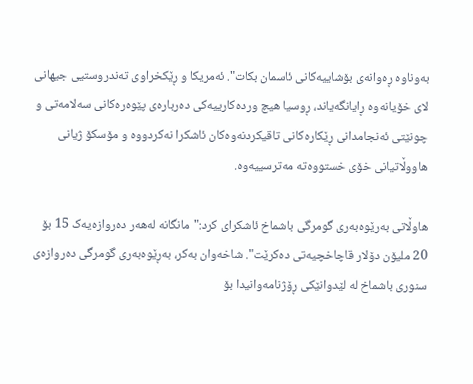به‌وناوه‌ ڕه‌وانه‌ى بۆشاییه‌کانى ئاسمان بکات". ئه‌مریکا و ڕێکخراوى ته‌ندروستیى جیهانى لاى خۆیانه‌وه‌ ڕایانگه‌یاند، ڕوسیا هیچ ورده‌کارییه‌کى ده‌رباره‌ى پێوه‌ره‌کانى سه‌لامه‌تى و چونێتى ئه‌نجامدانى ڕێکاره‌کانى تاقیکردنه‌وه‌کان ئاشکرا نه‌کردووه‌ و مۆسکۆ ژیانى هاووڵاتیانى خۆى خستووه‌ته‌ مه‌ترسییه‌وه‌.

هاوڵاتى به‌رێوه‌به‌رى گومرگى باشماخ ئاشکراى کرد:"مانگانه‌ له‌هه‌ر ده‌روازه‌یه‌ک 15 بۆ 20 ملیۆن دۆلار قاچاخچیه‌تى ده‌کرێت". شاخه‌وان به‌کر، به‌ڕێوه‌به‌رى گومرگى ده‌روازه‌ى سنورى باشماخ له‌ لێدوانێکى ڕۆژنامه‌وانیدا بۆ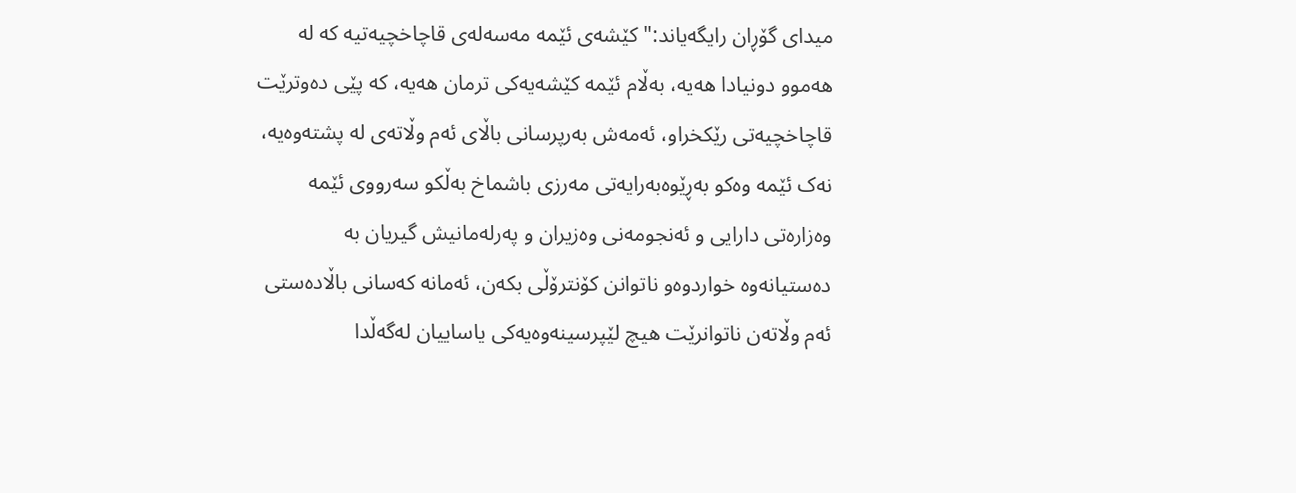میداى گۆڕان رایگه‌یاند:" کێشه‌ى ئێمه‌ مه‌سه‌له‌ى قاچاخچیه‌تیه‌ که‌ له‌ هه‌موو دونیادا هه‌یه‌، به‌ڵام ئێمه‌ کێشه‌یه‌کى ترمان هه‌یه‌، که‌ پێى ده‌وترێت قاچاخچیه‌تى رێکخراو، ئه‌مه‌ش به‌رپرسانى باڵاى ئه‌م وڵاته‌ى له‌ پشته‌وه‌یه‌، نه‌ک ئێمه‌ وه‌کو به‌ڕێوه‌به‌رایه‌تى مه‌رزى باشماخ به‌ڵکو سه‌رووى ئێمه‌ وه‌زاره‌تى دارایى و ئه‌نجومه‌نى وه‌زیران و په‌رله‌مانیش گیریان به‌ ده‌ستیانه‌وه‌ خواردوه‌و ناتوانن کۆنترۆڵى بکه‌ن، ئه‌مانه‌ که‌سانى باڵاده‌ستى ئه‌م وڵاته‌ن ناتوانرێت هیچ لێپرسینه‌وه‌یه‌کى یاساییان له‌گه‌ڵدا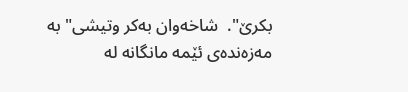بکرێ".  شاخه‌وان به‌کر وتیشی" به‌ مه‌زه‌نده‌ى ئێمه‌ مانگانه‌ له‌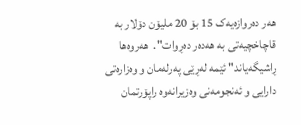هه‌ر ده‌روازه‌یه‌ک 15 بۆ 20 ملیۆن دۆلار به‌ قاچاخچیه‌تى به‌ هه‌ده‌ر ده‌ڕوات".  هه‌روه‌ها ڕاشیگه‌یاند" ئێمه‌ له‌ڕێى په‌رله‌مان و وه‌زاره‌تى دارایى و ئه‌نجومه‌نى وه‌زیرانه‌وه‌ راپۆرتمان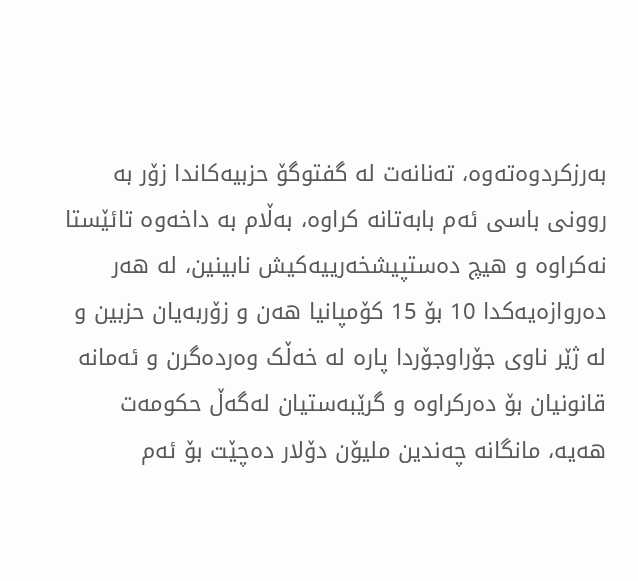به‌رزکردوه‌ته‌وه‌، ته‌نانه‌ت له‌ گفتوگۆ حزبیه‌کاندا زۆر به‌ روونى باسى ئه‌م بابه‌تانه‌ کراوه‌، به‌ڵام به‌ داخه‌وه‌ تائێستا نه‌کراوه‌ و هیچ ده‌ستپیشخه‌رییه‌کیش نابینین، له‌ هه‌ر ده‌روازه‌یه‌کدا 10 بۆ 15 کۆمپانیا هه‌ن و زۆربه‌یان حزبین و له‌ ژێر ناوى جۆراوجۆردا پاره‌ له‌ خه‌ڵک وه‌رده‌گرن و ئه‌مانه‌ قانونیان بۆ ده‌رکراوه‌ و گرێبه‌ستیان له‌گه‌ڵ حکومه‌ت هه‌یه‌، مانگانه‌ چه‌ندین ملیۆن دۆلار ده‌چێت بۆ ئه‌م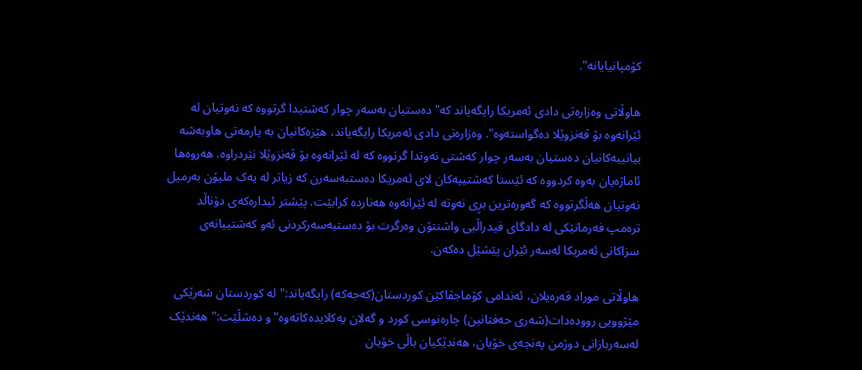کۆمپانیایانه‌".

هاوڵاتى وه‌زاره‌تى دادى ئه‌مریکا رایگه‌یاند که‌"ده‌ستیان به‌سه‌ر چوار که‌شتیدا گرتووه‌ که‌ نه‌وتیان له‌ ئێرانه‌وه‌ بۆ ڤه‌نزوێلا ده‌گواسته‌وه‌". وه‌زاره‌تى دادى ئه‌مریکا رایگه‌یاند، هێزه‌کانیان به‌ یارمه‌تى هاوبه‌شه‌ بیانییه‌کانیان ده‌ستیان به‌سه‌ر چوار که‌شتى نه‌وتدا گرتووه‌ که‌ له‌ ئێرانه‌وه‌ بۆ ڤه‌نزوێلا نێردراوه‌. هه‌روه‌ها ئاماژه‌یان به‌وه‌ کردووه‌ که‌ ئێستا که‌شتییه‌کان لاى ئه‌مریکا ده‌ستبه‌سه‌رن که‌ زیاتر له‌ یه‌ک ملیۆن به‌رمیل نه‌وتیان هه‌ڵگرتووه‌ که‌ گه‌وره‌ترین بڕى نه‌وته‌ له‌ ئێرانه‌وه‌ هه‌نارده‌ کرابێت. پێشتر ئیداره‌که‌ى دۆناڵد تره‌مپ فه‌رمانێکى له‌ دادگاى فیدراڵیى واشنتۆن وه‌رگرت بۆ ده‌ستبه‌سه‌رکردنى ئه‌و که‌شتییانه‌ى سزاکانى ئه‌مریکا له‌سه‌ر ئێران پێشێل ده‌که‌ن.

هاوڵاتى موراد قه‌ره‌یلان، ئه‌ندامى کۆماجڤاکێن کوردستان(که‌جه‌که‌) رایگه‌یاند:" له‌ کوردستان شه‌رێکى مێژوویى رووده‌دات(شه‌رى حه‌فتانین) چاره‌نوسى کورد و گه‌لان یه‌کلایده‌کاته‌وه‌" و ده‌شڵێت:" هه‌ندێک له‌سه‌ربازانى دوژمن په‌نجه‌ى خۆیان، هه‌ندێکیان باڵى خۆیان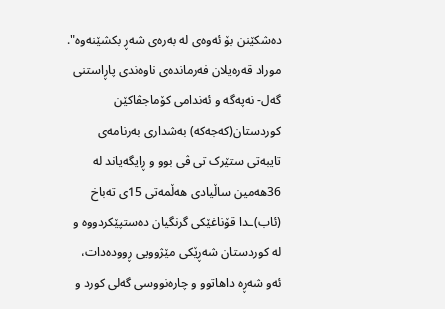ده‌شکێنن بۆ ئه‌وه‌ى له‌ به‌ره‌ى شه‌ڕ بکشێنه‌وه‌".  موراد قه‌ره‌یلان فه‌رمانده‌ى ناوه‌ندى پاڕاستنى گه‌ل- نه‌په‌گه‌ و ئه‌ندامى کۆماجڤاکێن کوردستان(که‌جه‌که‌) به‌شدارى به‌رنامه‌ى تایبه‌تى ستێرک تى ڤى بوو و ڕایگه‌یاند له‌ 36هه‌مین ساڵیادى هه‌ڵمه‌تى 15ى ته‌باخ (ئاب)ـدا قۆناغێکى گرنگیان ده‌ستپێکردووه‌ و له‌ کوردستان شه‌ڕێکى مێژوویى ڕووده‌دات، ئه‌و شه‌ڕه‌ داهاتوو و چاره‌نووسى گه‌لى کورد و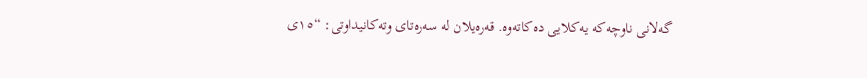گه‌لانى ناوچه‌که‌ یه‌کلایى ده‌کاته‌وه‌. قه‌ره‌یلان له‌ سه‌ره‌تاى وته‌کانیداوتی: “١٥ى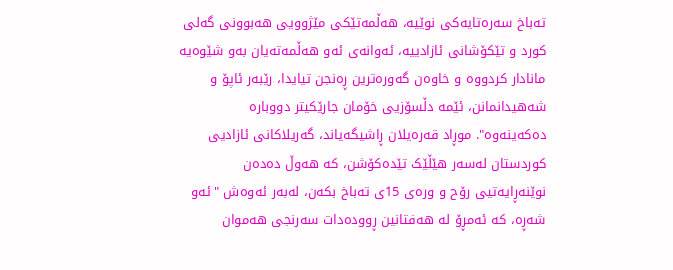ته‌باخ سه‌ره‌تایه‌کى نوێیه‌، هه‌ڵمه‌تێکى مێژوویى هه‌بوونى گه‌لى کورد و تێکۆشانى ئازادییه‌، ئه‌وانه‌ى ئه‌و هه‌ڵمه‌ته‌یان به‌و شێوه‌یه‌ مانادار کردووه‌ و خاوه‌ن گه‌وره‌ترین ڕه‌نجن تیایدا، رێبه‌ر ئاپۆ و شه‌هیدانمانن، ئێمه‌ دڵسۆزیى خۆمان جارێکیتر دووباره‌ ده‌که‌ینه‌وه‌". موڕاد قه‌ره‌یلان ڕاشیگه‌یاند، گه‌ریلاکانى ئازادیى کوردستان له‌سه‌ر هێڵێک تێده‌کۆشن، که‌ هه‌وڵ ده‌ده‌ن نوێنه‌ڕایه‌تیى رۆح و وره‌ى 15ى ته‌باخ بکه‌ن، له‌به‌ر ئه‌وه‌ش "ئه‌و شه‌ڕه‌، که‌ ئه‌مڕۆ له‌ هه‌فتانین ڕووده‌دات سه‌رنجى هه‌موان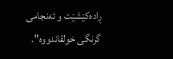ڕاده‌کێشێت و ئه‌نجامى گرنگى خولقاندووه‌".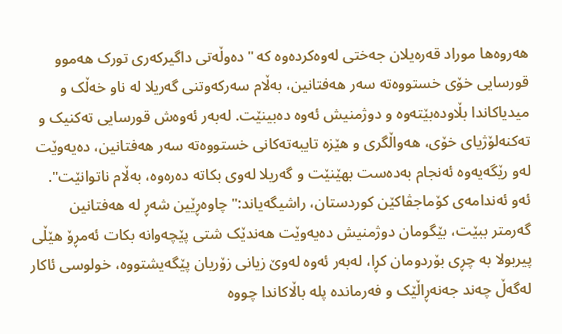هه‌روه‌ها موراد قه‌ره‌یلان جه‌ختى له‌وه‌کرده‌وه‌ که‌ "ده‌وڵه‌تى داگیرکه‌رى تورک هه‌موو قورسایى خۆى خستووه‌ته‌ سه‌ر هه‌فتانین، به‌ڵام سه‌رکه‌وتنى گه‌ریلا له‌ ناو خه‌ڵک و میدیاکاندا بڵاوده‌بێته‌وه‌ و دوژمنیش ئه‌وه‌ ده‌بینێت. له‌به‌ر ئه‌وه‌ش قورسایى ته‌کنیک و ته‌کنه‌لۆژیاى خۆی، هه‌واڵگرى و هێزه‌ تایبه‌ته‌کانى خستووه‌ته‌ سه‌ر هه‌فتانین، ده‌یه‌وێت له‌و رێگه‌یه‌وه‌ ئه‌نجام به‌ده‌ست بهێنێت و گه‌ریلا له‌وى بکاته‌ ده‌ره‌وه‌، به‌ڵام ناتوانێت". ئه‌و ئه‌ندامه‌ى کۆماجڤاکێن کوردستان، راشیگه‌یاند:" چاوه‌ڕێین شه‌ڕ له‌ هه‌فتانین گه‌رمتر ببێت، بێگومان دوژمنیش ده‌یه‌وێت هه‌ندێک شتى پێچه‌وانه‌ بکات ئه‌مڕۆ هێڵى پیربولا به‌ چڕى بۆردومان کڕا، له‌به‌ر ئه‌وه‌ له‌وێ زیانى زۆریان پێگه‌یشتووه‌، خولوسى ئاکار له‌گه‌ڵ چه‌ند جه‌نه‌ڕاڵێک و فه‌رمانده‌ پله‌ باڵاکاندا چووه‌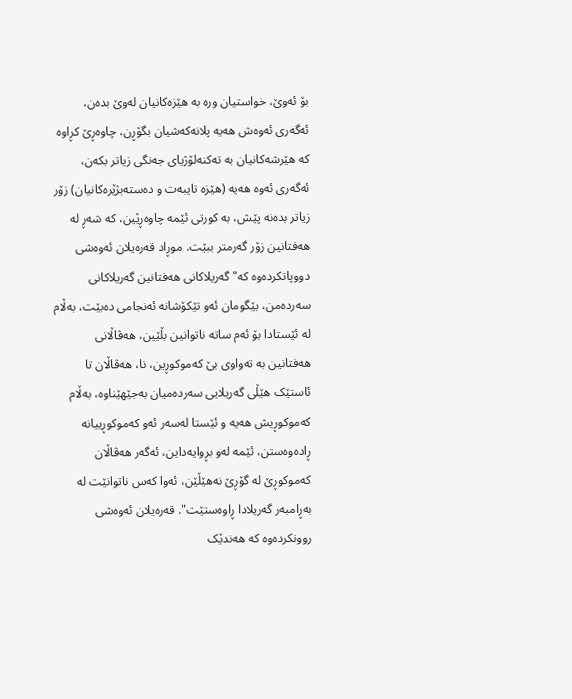بۆ ئه‌وێ، خواستیان وره‌ به‌ هێزه‌کانیان له‌وێ بده‌ن، ئه‌گه‌رى ئه‌وه‌ش هه‌یه‌ پلانه‌که‌شیان بگۆڕن، چاوه‌ڕێ کڕاوه‌ که‌ هێرشه‌کانیان به‌ ته‌کنه‌لۆژیاى جه‌نگى زیاتر بکه‌ن، ئه‌گه‌رى ئه‌وه‌ هه‌یه‌ (هێزه‌ تایبه‌ت و ده‌سته‌بژێره‌کانیان) زۆر زیاتر بده‌نه‌ پێش، به‌ کورتى ئێمه‌ چاوه‌ڕێین، که‌ شه‌ڕ له‌ هه‌فتانین زۆر گه‌رمتر ببێت. موڕاد قه‌ره‌یلان ئه‌وه‌شى دووپاتکرده‌وه‌ که‌" گه‌ریلاکانى هه‌فتانین گه‌ریلاکانى سه‌رده‌من، بێگومان ئه‌و تێکۆشانه‌ ئه‌نجامى ده‌بێت، به‌ڵام له‌ ئێستادا بۆ ئه‌م ساته‌ ناتوانین بڵێین، هه‌ڤاڵانى هه‌فتانین به‌ ته‌واوى بێ که‌موکوڕین، نا، هه‌ڤاڵان تا ئاستێک هێڵى گه‌ریلایى سه‌رده‌میان به‌جێهێناوه‌، به‌ڵام که‌موکوڕیش هه‌یه‌ و ئێستا له‌سه‌ر ئه‌و که‌موکوڕییانه‌ ڕاده‌وه‌ستن، ئێمه‌ له‌و بڕوایه‌داین، ئه‌گه‌ر هه‌ڤاڵان که‌موکوڕێ له‌ گۆڕێ نه‌هێڵێن، ئه‌وا که‌س ناتوانێت له‌ به‌ڕامبه‌ر گه‌ریلادا ڕاوه‌ستێت". قه‌ره‌یلان ئه‌وه‌شى روونکرده‌وه‌ که‌ هه‌ندێک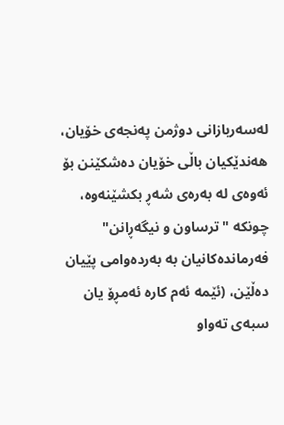له‌سه‌ربازانى دوژمن په‌نجه‌ى خۆیان، هه‌ندێکیان باڵى خۆیان ده‌شکێنن بۆ ئه‌وه‌ى له‌ به‌ره‌ى شه‌ڕ بکشێنه‌وه‌، چونکه‌ "ترساون و نیگه‌ڕانن" فه‌رمانده‌کانیان به‌ به‌رده‌وامى پێیان ده‌ڵێن، (ئێمه‌ ئه‌م کاره‌ ئه‌مڕۆ یان سبه‌ى ته‌واو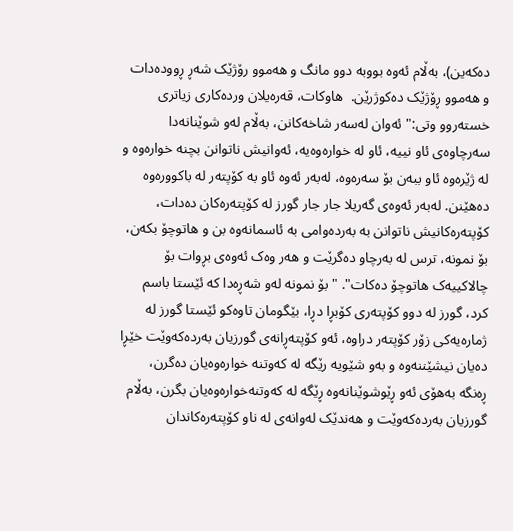ده‌که‌ین)، به‌ڵام ئه‌وه‌ بووبه‌ دوو مانگ و هه‌موو رۆژێک شه‌ڕ ڕووده‌دات و هه‌موو ڕۆژێک ده‌کوژرێن.  هاوکات، قه‌ره‌یلان ورده‌کارى زیاترى خسته‌روو وتى:" ئه‌وان له‌سه‌ر شاخه‌کانن، به‌ڵام له‌و شوێنانه‌دا سه‌رچاوه‌ى ئاو نییه‌، ئاو له‌ خواره‌وه‌یه‌، ئه‌وانیش ناتوانن بچنه‌ خواره‌وه‌ و له‌ ژێره‌وه‌ ئاو ببه‌ن بۆ سه‌ره‌وه‌، له‌به‌ر ئه‌وه‌ ئاو به‌ کۆپته‌ر له‌ باکووره‌وه‌ ده‌هێنن. له‌به‌ر ئه‌وه‌ى گه‌ریلا جار جار گورز له‌ کۆپته‌ره‌کان ده‌دات، کۆپته‌ره‌کانیش ناتوانن به‌ به‌رده‌وامى به‌ ئاسمانه‌وه‌ بن و هاتوچۆ بکه‌ن، بۆ نمونه‌، ترس له‌ به‌رچاو ده‌گرێت و هه‌ر وه‌ک ئه‌وه‌ى بڕوات بۆ چالاکییه‌ک هاتوچۆ ده‌کات". " بۆ نمونه‌ له‌و شه‌ڕه‌دا که‌ ئێستا باسم کرد، گورز له‌ دوو کۆپته‌رى کۆبڕا دڕا، بێگومان تاوه‌کو ئێستا گورز له‌ ژماره‌یه‌کى زۆر کۆپته‌ر دراوه‌، ئه‌و کۆپته‌ڕانه‌ى گورزیان به‌رده‌که‌وێت خێڕا ده‌یان نیشێننه‌وه‌ و به‌و شێویه‌ رێگه‌ له‌ که‌وتنه‌ خواره‌وه‌یان ده‌گرن، ڕه‌نگه‌ به‌هۆى ئه‌و ڕێوشوێنانه‌وه‌ ڕێگه‌ له‌ که‌وتنه‌خواره‌وه‌یان بگرن، به‌ڵام گورزیان به‌رده‌که‌وێت و هه‌ندێک له‌وانه‌ى له‌ ناو کۆپته‌ره‌کاندان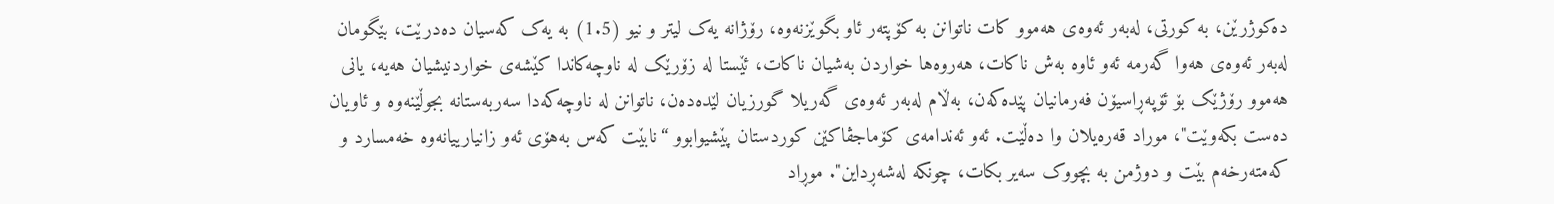ده‌کوژرێن، به‌ کورتی، له‌به‌ر ئه‌وه‌ى هه‌موو کات ناتوانن به‌ کۆپته‌ر ئاو بگوێزنه‌وه‌، رۆژانه‌ یه‌ک لیتر و نیو (1.5) به‌ یه‌ک که‌سیان ده‌درێت، بێگومان له‌به‌ر ئه‌وه‌ى هه‌وا گه‌رمه‌ ئه‌و ئاوه‌ به‌ش ناکات، هه‌روه‌ها خواردن به‌شیان ناکات، ئێستا له‌ زۆرێک له‌ ناوچه‌کاندا کێشه‌ى خواردنیشیان هه‌یه‌، یانى هه‌موو رۆژێک بۆ ئۆپه‌ڕاسیۆن فه‌رمانیان پێده‌که‌ن، به‌ڵام له‌به‌ر ئه‌وه‌ى گه‌ریلا گورزیان لێده‌ده‌ن، ناتوانن له‌ ناوچه‌که‌دا سه‌ربه‌ستانه‌ بجوڵێنه‌وه‌ و ئاویان ده‌ست بکه‌وێت"، موراد قه‌ره‌یلان وا ده‌ڵێت. ئه‌و ئه‌ندامه‌ى کۆماجڤاکێن کوردستان پێشیوابوو “نابێت که‌س به‌هۆى ئه‌و زانیارییانه‌وه‌ خه‌مسارد و که‌مته‌رخه‌م بێت و دوژمن به‌ بچووک سه‌یر بکات، چونکه‌ له‌شه‌ڕداین". موڕاد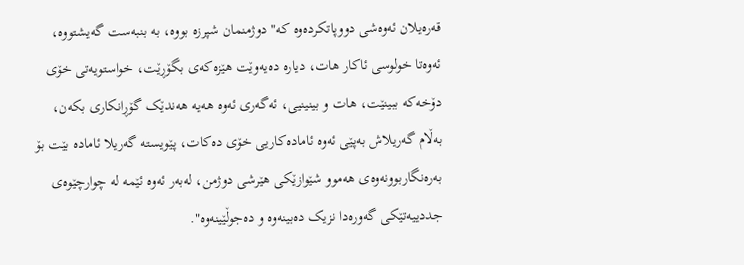قه‌ره‌یلان ئه‌وه‌شى دووپاتکرده‌وه‌ که‌" دوژمنمان شپرزه‌ بووه‌، به‌ بنبه‌ست گه‌یشتووه‌، ئه‌وه‌تا خولوسى ئاکار هات، دیاره‌ ده‌یه‌وێت هێزه‌که‌ى بگۆڕێت، خواستویه‌تى خۆى دۆخه‌که‌ ببینێت، هات و بینینیی، ئه‌گه‌رى ئه‌وه‌ هه‌یه‌ هه‌ندێک گۆڕانکارى بکه‌ن، به‌ڵام گه‌ریلاش به‌پێى ئه‌وه‌ ئاماده‌کاریى خۆى ده‌کات، پێویسته‌ گه‌ریلا ئاماده‌ بێت بۆ به‌ره‌نگاربوونه‌وه‌ى هه‌موو شێوازێکى هێرشى دوژمن، له‌به‌ر ئه‌وه‌ ئێمه‌ له‌ چوارچێوه‌ى جددییه‌تێکى گه‌وره‌دا نزیک ده‌بینه‌وه‌ و ده‌جوڵێینه‌وه‌".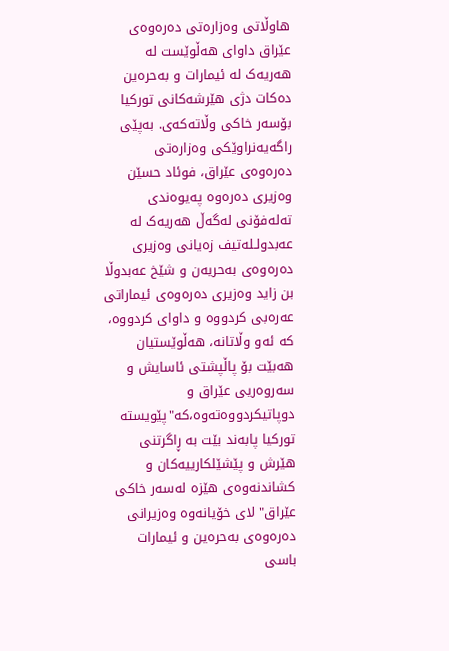هاوڵاتى ‌وه‌زاره‌تى ده‌ره‌وه‌ى عێراق داواى هه‌ڵوێست له‌ هه‌ریه‌ک له‌ ئیمارات و به‌حره‌ین ده‌کات دژى هێرشه‌کانى تورکیا بۆسه‌ر خاکى وڵاته‌که‌ی. به‌پێى راگه‌یه‌نراوێکى وه‌زاره‌تى ده‌ره‌وه‌ى عێراق، فوئاد حسێن وه‌زیرى ده‌ره‌وه‌ په‌یوه‌ندى ته‌له‌فۆنى له‌گه‌ڵ هه‌ریه‌ک له‌ عه‌بدولـله‌تیف زه‌یانى وه‌زیرى ده‌ره‌وه‌ى به‌حریه‌ن و شێخ عه‌بدوڵا بن زاید وه‌زیرى ده‌ره‌وه‌ى ئیماراتى عه‌ره‌بى کردووه‌ و داواى کردووه‌، که‌ ئه‌و وڵاتانه‌، هه‌ڵوێستیان هه‌بێت بۆ پاڵپشتى ئاسایش و سه‌روه‌ریى عێراق و دوپاتیکردووه‌ته‌وه‌،که‌"پێویسته‌ تورکیا پابه‌ند بێت به‌ ڕاگرتنى هێرش و پێشێلکارییه‌کان و کشاندنه‌وه‌ى هێزه‌ له‌سه‌ر خاکى عێراق" لاى خۆیانه‌وه‌ وه‌زیرانى ده‌ره‌وه‌ى به‌حره‌ین و ئیمارات باسى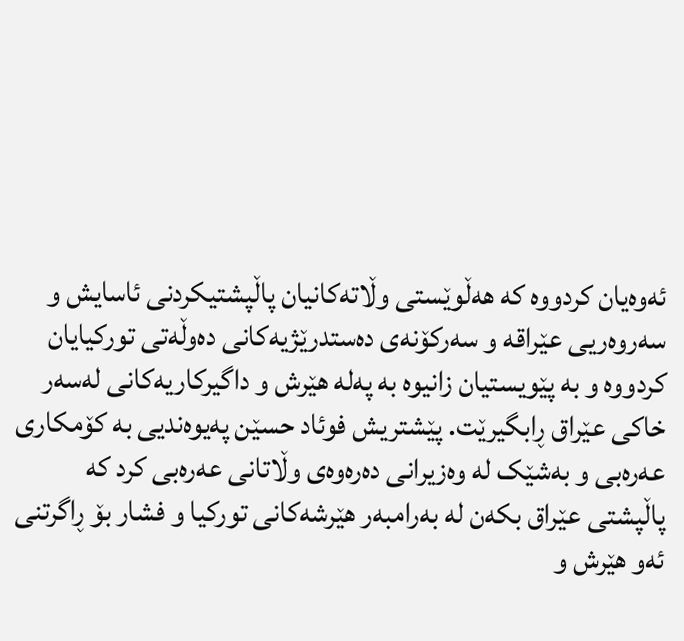ئه‌وه‌یان کردووه‌ که‌ هه‌ڵوێستى وڵاته‌کانیان پاڵپشتیکردنى ئاسایش و سه‌روه‌ریى عێراقه‌ و سه‌رکۆنه‌ى ده‌ستدرێژیه‌کانى ده‌وڵه‌تى تورکیایان کردووه‌ و به‌ پێویستیان زانیوه‌ به‌ په‌له‌ هێرش و داگیرکاریه‌کانى له‌سه‌ر خاکى عێراق ڕابگیرێت. پێشتریش فوئاد حسێن په‌یوه‌ندیى به‌ کۆمکارى عه‌ره‌بى و به‌شێک له‌ وه‌زیرانى ده‌ره‌وه‌ى وڵاتانى عه‌ره‌بى کرد که‌ پاڵپشتى عێراق بکه‌ن له‌ به‌رامبه‌ر هێرشه‌کانى تورکیا و فشار بۆ ڕاگرتنى ئه‌و هێرش و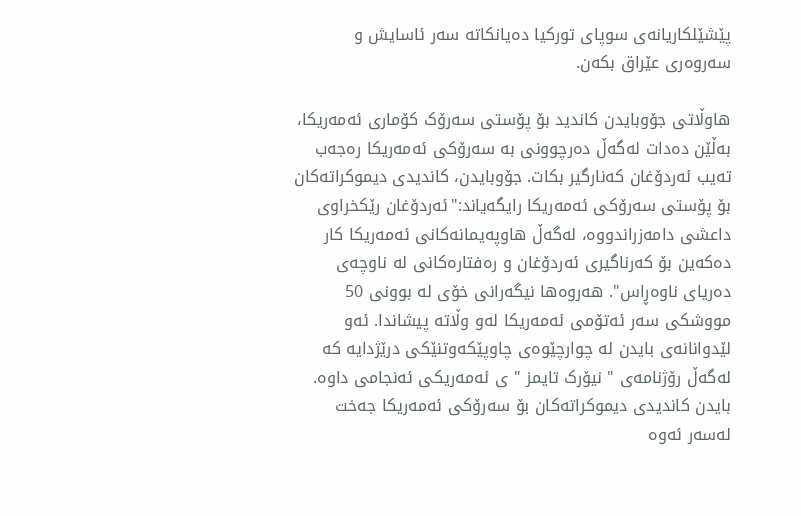پێشێلکاریانه‌ى سوپاى تورکیا ده‌یانکاته‌ سه‌ر ئاسایش و سه‌روه‌رى عێراق بکه‌ن.

هاوڵاتى جۆوبایدن کاندید بۆ پۆستى سه‌رۆک کۆمارى ئه‌مه‌ریکا، به‌ڵێن ده‌دات له‌گه‌ڵ ده‌رچوونى به‌ سه‌رۆکى ئه‌مه‌ریکا ره‌جه‌ب ته‌یب ئه‌ردۆغان که‌نارگیر بکات. جۆوبایدن، کاندیدى دیموکراته‌کان بۆ پۆستى سه‌رۆکى ئه‌مه‌ریکا رایگه‌یاند:"ئه‌ردۆغان رێکخراوى داعشى دامه‌زراندووه‌، له‌گه‌ڵ هاوپه‌یمانه‌کانى ئه‌مه‌ریکا کار ده‌که‌ین بۆ که‌رناگیرى ئه‌ردۆغان و ره‌فتاره‌کانى له‌ ناوچه‌ى ده‌ریاى ناوه‌ڕاس". هه‌روه‌ها نیگه‌رانى خۆى له‌ بوونى 50 مووشکى سه‌ر ئه‌تۆمى ئه‌مه‌ریکا له‌و وڵاته‌ پیشاندا. ئه‌و لێدوانانه‌ى بایدن له‌ چوارچێوه‌ى چاوپێکه‌وتنێکى درێژدایه‌ که‌ له‌گه‌ڵ رۆژنامه‌ى " نیۆرک تایمز " ى ئه‌مه‌ریکى ئه‌نجامى داوه‌. بایدن کاندیدى دیموکراته‌کان بۆ سه‌رۆکى ئه‌مه‌ریکا جه‌خت له‌سه‌ر ئه‌وه‌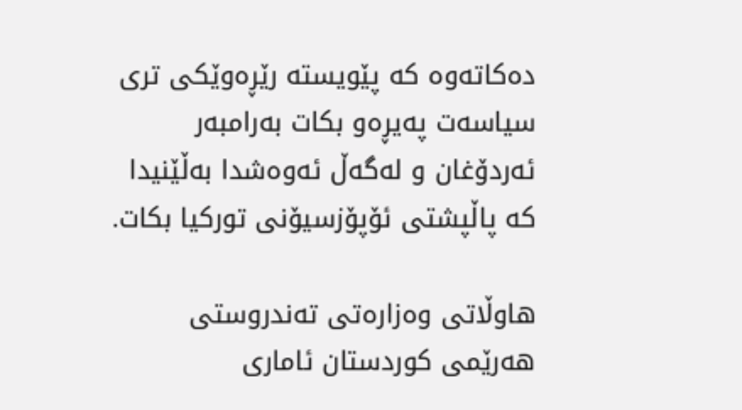ده‌کاته‌وه‌ که‌ پێویسته‌ رێڕه‌وێکى ترى سیاسه‌ت په‌یڕه‌و بکات به‌رامبه‌ر ئه‌ردۆغان و له‌گه‌ڵ ئه‌وه‌شدا به‌ڵێنیدا که‌ پاڵپشتى ئۆپۆزسیۆنى تورکیا بکات.

هاوڵاتى وه‌زاره‌تى ته‌ندروستى هه‌رێمى کوردستان ئامارى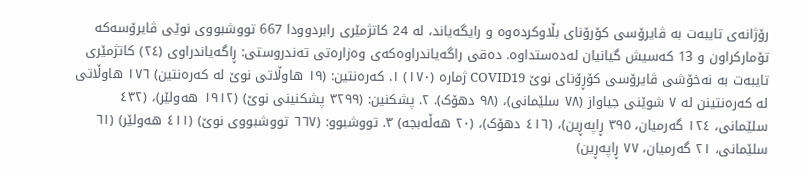رۆژانه‌ى تایبه‌ت به‌ ڤایرۆسى کۆرۆناى بڵاوکرده‌وه‌ و رایگه‌یاند، له‌ 24 کاتژمێرى رابردوودا 667 تووشبووى نوێى ڤایرۆسه‌که‌ تۆمارکراون و 13 که‌سیش گیانیان له‌ده‌ستداوه‌. ده‌قى راگه‌یاندراوه‌که‌ى وه‌زاره‌تى ته‌ندروستی: ڕاگه‌یاندراوى (٢٤) کاتژمێرى تایبه‌ت به‌ نه‌خۆشى ڤایرۆسى کۆڕۆناى نوێ COVID19 ژماره‌ (١٧٠) ١. که‌ره‌نتین: (١٩ هاوڵاتى نوێ له‌ که‌ره‌نتین) ١٧٦ هاوڵاتى له‌ که‌ره‌نتینن له‌ ٧ شوێنى جیاواز (٧٨ سلێمانی)، (٩٨ دهۆک). ٢. پشکنین: (٣٢٩٩ پشکنینى نوێ) (١٩١٢ هه‌ولێر)، (٤٣٢ سلێمانی، ١٢٤ گه‌رمیان، ٣٩٥ ڕاپه‌ڕین)، (٤١٦ دهۆک)، (٢٠ هه‌ڵه‌بجه‌) ٣. تووشبوو: (٦٦٧ تووشبووى نوێ) (٤١١ هه‌ولێر) (٦١ سلێمانی، ٢١ گه‌رمیان، ٧٧ ڕاپه‌ڕین)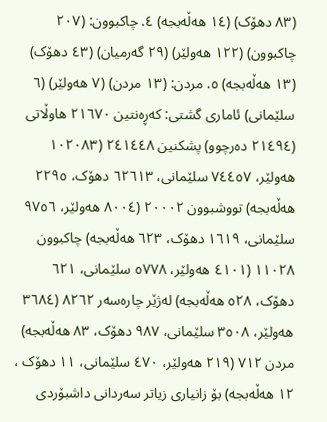(٨٣ دهۆک) (١٤ هه‌ڵه‌بجه‌) ٤. چاکبوون: (٢٠٧ چاکبوون) (١٢٢ هه‌ولێر) (٢٩ گه‌رمیان) (٤٣ دهۆک) (١٣ هه‌ڵه‌بجه‌) ٥. مردن: (١٣ مردن) (٧ هه‌ولێر) (٦ سلێمانی) ئامارى گشتی: که‌ڕه‌نتین ٢١٦٧٠ هاوڵاتى (٢١٤٩٤ ده‌رچوو) پشکنین ٢٤١٤٤٨ (١٠٢٠٨٣ هه‌ولێر، ٧٤٤٥٧ سلێمانی، ٦٢٦١٣ دهۆک، ٢٢٩٥ هه‌ڵه‌بجه‌) تووشبوون ٢٠٠٠٢ (٨٠٠٤ هه‌ولێر، ٩٧٥٦ سلێمانی، ١٦١٩ دهۆک، ٦٢٣ هه‌ڵه‌بجه‌) چاکبوون ١١٠٢٨ (٤١٠١ هه‌ولێر، ٥٧٧٨ سلێمانی، ٦٢١ دهۆک، ٥٢٨ هه‌ڵه‌بجه‌) له‌ژێر چاره‌سه‌ر ٨٢٦٢ (٣٦٨٤ هه‌ولێر، ٣٥٠٨ سلێمانی، ٩٨٧ دهۆک، ٨٣ هه‌ڵه‌بجه‌) مردن ٧١٢ (٢١٩ هه‌ولێر، ٤٧٠ سلێمانی، ١١ دهۆک ، ١٢ هه‌ڵه‌بجه‌) بۆ زانیارى زیاتر سه‌ردانى داشبۆردى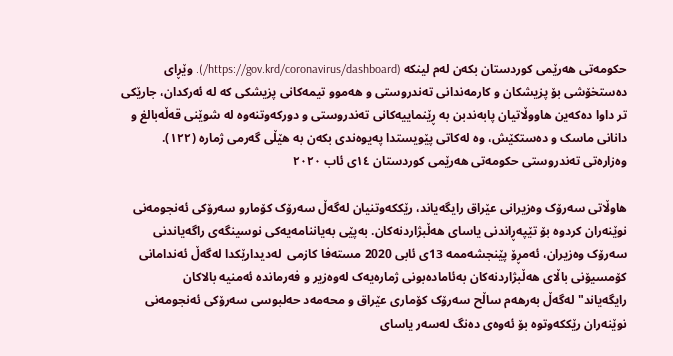حکومه‌تى هه‌رێمى کوردستان بکه‌ن له‌م لینکه‌ (https://gov.krd/coronavirus/dashboard/). وێڕاى ده‌ستخۆشى بۆ پزیشکان و کارمه‌ندانى ته‌ندروستى و هه‌موو تیمه‌کانى پزیشکى که‌ له‌ ئه‌رکدان، جارێکى تر داوا ده‌که‌ین هاووڵاتیان پابه‌ندبن به‌ ڕێنماییه‌کانى ته‌ندروستى و دورکه‌وتنه‌وه‌ له‌ شوێنى قه‌ڵه‌بالغ و دانانى ماسک و ده‌ستکێش، وه‌ له‌کاتى پێویستدا په‌یوه‌ندى بکه‌ن به‌ هێڵى گه‌رمى ژماره‌ (١٢٢). وه‌زاره‌تى ته‌ندروستی حکومه‌تى هه‌رێمى کوردستان ١٤ى ئاب ٢٠٢٠

هاوڵاتى سه‌رۆک وه‌زیرانى عێراق رایگه‌یاند، رێککه‌وتنیان له‌گه‌ڵ سه‌رۆک کۆمارو سه‌رۆکى ئه‌نجومه‌نى نوێنه‌ران کردوه‌ بۆ تێپه‌ڕاندنى یاساى هه‌ڵبژاردنه‌کان. به‌پێى به‌یاننامه‌یه‌کى نوسینگه‌ى راگه‌یاندنى سه‌رۆک وه‌زیران، ئه‌مڕۆ پێنجشه‌ممه‌ 13ى ئابى 2020 مسته‌فا کازمى  له‌دیدارێکدا له‌گه‌ڵ ئه‌ندامانى کۆمسیۆنى باڵاى هه‌ڵبژاردنه‌کان به‌ئاماده‌بونى ژماره‌یه‌ک له‌وه‌زیر و فه‌رمانده‌ ئه‌منیه‌ بالاکان رایگه‌یاند"له‌گه‌ڵ به‌رهه‌م ساڵح سه‌رۆک کۆمارى عێراق و محه‌مه‌د حه‌لبوسى سه‌رۆکى ئه‌نجومه‌نى نوێنه‌ران رێککه‌وتوه‌ بۆ ئه‌وه‌ى ده‌نگ له‌سه‌ر یاساى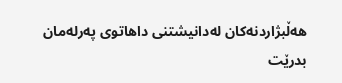هه‌ڵبژاردنه‌کان له‌دانیشتنى داهاتوى په‌رله‌مان بدرێت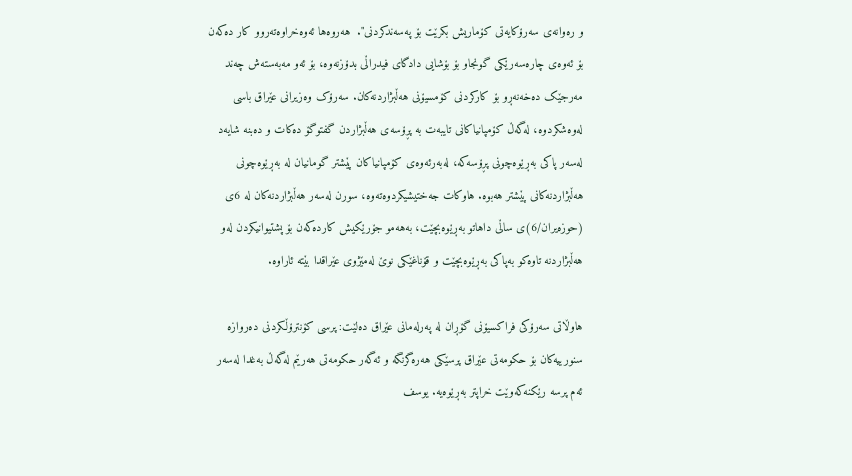و ره‌وانه‌ى سه‌رۆکایه‌تى کۆماریش بکرێت بۆ په‌سه‌ندکردنی".  هه‌روه‌ها ئه‌وه‌خراوه‌ته‌روو کار ده‌که‌ن بۆ ئه‌وه‌ى چاره‌سه‌رێکى گونجاو بۆ بۆشایى دادگاى فیدراڵى بدۆزنه‌وه‌، بۆ ئه‌و مه‌به‌سته‌ش چه‌ند مه‌رجێک ده‌خه‌نه‌ڕو بۆ کارکردنى کۆمسیۆنى هه‌ڵبژاردنه‌کان. سه‌رۆک وه‌زیرانى عێراق باسى له‌وه‌شکردوه‌، له‌گه‌ڵ کۆمپانیاکانى تایبه‌ت به‌ پڕۆسه‌ى هه‌ڵبژاردن گفتوگۆ ده‌کات و ده‌بنه‌ شایه‌د له‌سه‌ر پاکى به‌ڕێوه‌چونى پڕۆسه‌که‌، له‌به‌رئه‌وه‌ى کۆمپانیاکان پێشتر گومانیان له‌ به‌ڕێوه‌چونى هه‌ڵبژاردنه‌کانى پێشتر هه‌بوه‌. هاوکات جه‌ختیشیکردوه‌ته‌وه‌، سورن له‌سه‌ر هه‌ڵبژاردنه‌کان له‌ 6ى (حوزه‌یران/6)ى ساڵى داهاتو به‌ڕێوه‌بچێت، به‌هه‌مو جۆرێکیش کارده‌که‌ن بۆ پشتیوانیکردن له‌و هه‌ڵبژاردنه‌ تاوه‌کو به‌پاکى به‌ڕێوه‌بچێت و قۆناغێکى نوێ له‌مێژوى عێراقدا بێته‌ ئاراوه‌.

هاوڵاتى سه‌رۆکى فراکسیۆنى گۆڕان له‌ په‌رله‌مانى عێراق ده‌لێت: پرسى کۆنترۆڵکردنى ده‌روازه‌ سنورییه‌کان بۆ حکومه‌تى عێراق پرسێکى هه‌ره‌گرنگه‌ و ئه‌گه‌ر حکومه‌تى هه‌رێم له‌گه‌ڵ به‌غدا له‌سه‌ر ئه‌م پرسه‌ رێکنه‌که‌وێت خراپتر به‌ڕێوه‌یه‌. یوسف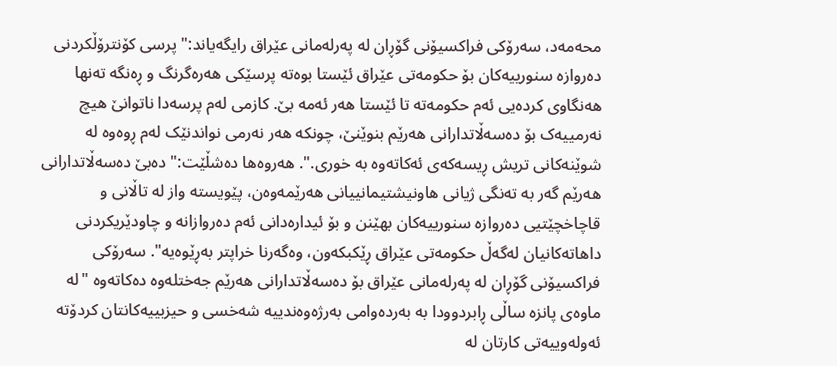محه‌مه‌د، سه‌رۆکى فراکسیۆنى گۆڕان له‌ په‌رله‌مانى عێراق رایگه‌یاند:" پرسى کۆنترۆڵکردنى ده‌روازه‌ سنورییه‌کان بۆ حکومه‌تى عێراق ئێستا بوه‌ته‌ پرسێکى هه‌ره‌گرنگ و ڕه‌نگه‌ ته‌نها هه‌نگاوى کرده‌یى ئه‌م حکومه‌ته‌ تا ئێستا هه‌ر ئه‌مه‌ بێ. کازمى له‌م پرسه‌دا ناتوانێ هیچ نه‌رمییه‌ک بۆ ده‌سه‌ڵاتدارانى هه‌رێم بنوێنێ، چونکه‌ هه‌ر نه‌رمى نواندنێک له‌م ڕوه‌وه‌ له‌ شوێنه‌کانى تریش ڕیسه‌که‌ى ئه‌کاته‌وه‌ به‌ خوری.". هه‌روه‌ها ده‌شڵێت:" ده‌بێ ده‌سه‌ڵاتدارانى هه‌رێم گه‌ر به‌ ته‌نگى ژیانى هاونیشتیمانییانى هه‌رێمه‌وه‌ن، پێویسته‌ واز له‌ تاڵانى و قاچاخچێتیى ده‌روازه‌ سنورییه‌کان بهێنن و بۆ ئیداره‌دانى ئه‌م ده‌روازانه‌ و چاودێریکردنى داهاته‌کانیان له‌گه‌ڵ حکومه‌تى عێراق ڕێکبکه‌ون، وه‌گه‌رنا خراپتر به‌ڕێوه‌یه‌". سه‌رۆکى فراکسیۆنى گۆڕان له‌ په‌رله‌مانى عێراق بۆ ده‌سه‌ڵاتدارانى هه‌رێم جه‌ختله‌وه‌ ده‌کاته‌وه‌ "له‌ ماوه‌ى پانزه‌ ساڵى ڕابردوودا به‌ به‌رده‌وامى به‌رژه‌وه‌ندییه‌ شه‌خسى و حیزبییه‌کانتان کردۆته‌ ئه‌وله‌وییه‌تى کارتان له‌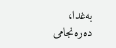به‌غدا، ده‌ره‌نجامى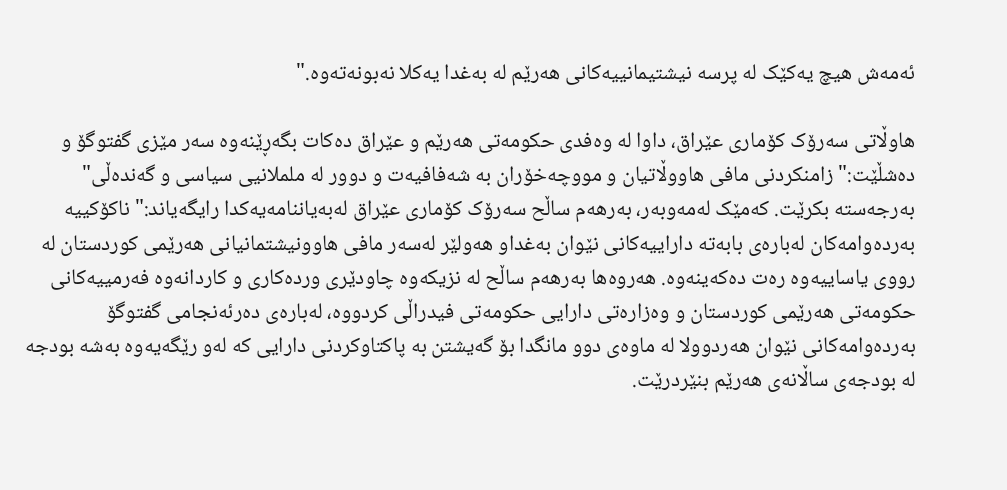ئه‌مه‌ش هیچ یه‌کێک له‌ پرسه‌ نیشتیمانییه‌کانى هه‌رێم له‌ به‌غدا یه‌کلا نه‌بونه‌ته‌وه‌."

هاوڵاتى سه‌رۆک کۆمارى عێراق، داوا له‌ وه‌فدى حکومه‌تى هه‌رێم و عێراق ده‌کات بگه‌ڕێنه‌وه‌ سه‌ر مێزى گفتوگۆ و ده‌شڵێت:" زامنکردنى مافى ھاووڵاتیان و مووچه‌خۆران به‌ شه‌فافیه‌ت و دوور له‌ ململانیى سیاسى و گه‌نده‌ڵی" به‌رجه‌سته‌ بکرێت. که‌مێک له‌مه‌وبه‌ر، به‌رهه‌م ساڵح سه‌رۆک کۆمارى عێراق له‌به‌یاننامه‌یه‌کدا رایگه‌یاند:" ناکۆکییه‌ به‌رده‌وامه‌کان له‌باره‌ى بابه‌ته‌ داراییه‌کانى نێوان به‌غداو هه‌ولێر له‌سه‌ر مافى هاوونیشتمانیانى هه‌رێمى کوردستان له‌ رووى یاساییه‌وه‌ ره‌ت ده‌که‌ینه‌وه‌. هه‌روه‌ها به‌رهه‌م ساڵح له‌ نزیکه‌وه‌ چاودێرى ورده‌کارى و کاردانه‌وه‌ فه‌رمییه‌کانى حکومه‌تى هه‌رێمى کوردستان و وه‌زاره‌تى دارایى حکومه‌تى فیدراڵى کردووه‌، له‌باره‌ى ده‌رئه‌نجامى گفتوگۆ به‌رده‌وامه‌کانى نێوان هه‌ردوولا له‌ ماوه‌ى دوو مانگدا بۆ گه‌یشتن به‌ پاکتاوکردنى دارایى که‌ له‌و رێگه‌یه‌وه‌ به‌شه‌ بودجه‌ له‌ بودجه‌ى ساڵانه‌ى هه‌رێم بنێردرێت.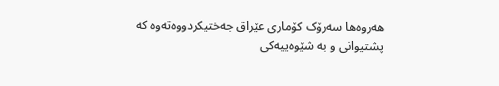هه‌روه‌ها سه‌رۆک کۆمارى عێراق جه‌ختیکردووه‌ته‌وه‌ که‌ پشتیوانى و به‌ شێوه‌ییه‌کى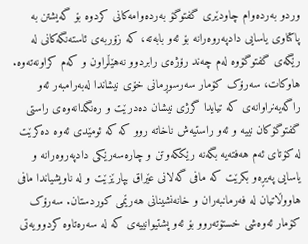وردو به‌رده‌وام چاودێرى گفتوگۆ به‌رده‌وامه‌کانى کردوه‌ بۆ گه‌یشتن به‌ پاکتاوى یاسایى دادپه‌روه‌رانه‌ بۆ ئه‌و بابه‌ته‌، که‌ زۆربه‌ى ئاسته‌نگه‌کانى له‌ رێگه‌ى گفتوگۆوه‌ له‌م چه‌ند رۆژه‌ى رابردوو نه‌هێڵراون و که‌م کراونه‌ته‌وه‌. هاوکات، سه‌رۆک کۆمار سه‌رسوڕمانى خۆى نیشاندا له‌به‌رامبه‌ر ئه‌و راگه‌یه‌نراوانه‌ى که‌ تیایدا گرژى نیشان ده‌درێت و ره‌نگدانه‌وه‌ى راستى گفتوگۆکان نییه‌ و ئه‌و راستیه‌ش ناخاته‌ روو که‌ که‌ ئومێدى ئه‌وه‌ ده‌کرێت له‌ کۆتاى ئه‌م هه‌فته‌یه‌ بگه‌نه‌ رێککه‌وتن و چاره‌سه‌رێکى دادپه‌روه‌رانه‌ و یاسایى په‌یڕه‌و بکرێت که‌ مافى گه‌لانى عێراق بپارێزێت و له‌ ناویشیاندا مافى هاووڵاتیان له‌ فه‌رمانبه‌ران و خانه‌نشینانى هه‌رێمى کوردستان. سه‌رۆک کۆمار ئه‌وه‌شى خستۆته‌روو بۆ ئه‌و پشتیوانییه‌ى که‌ له‌ سه‌ره‌تاوه‌ کردوویه‌تى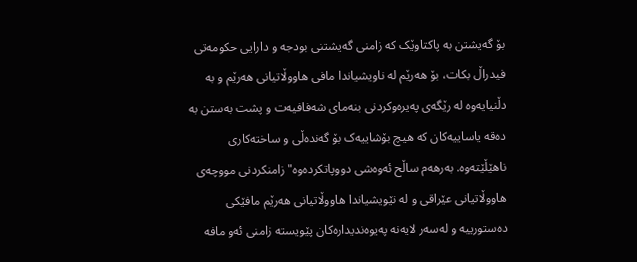بۆ گه‌یشتن به‌ پاکتاوێک که‌ زامنى گه‌یشتنى بودجه‌ و دارایى حکومه‌تى فیدراڵ بکات، بۆ هه‌رێم له‌ ناویشیاندا مافى هاووڵاتیانى هه‌رێم و به‌ دڵنیایه‌وه‌ له‌ رێگه‌ى په‌یره‌وکردنى بنه‌ماى شه‌فافیه‌ت و پشت به‌ستن به‌ ده‌قه‌ یاساییه‌کان که‌ هیچ بۆشاییه‌ک بۆ گه‌نده‌ڵى و ساخته‌کارى ناهێڵێته‌وه‌. به‌رهه‌م ساڵح ئه‌وه‌شى دووپاتکرده‌وه‌" زامنکردنى مووچه‌ى هاووڵاتیانى عێراقى و له‌ نێویشیاندا هاووڵاتیانى هه‌رێم مافێکى ده‌ستورییه‌ و له‌سه‌ر لایه‌نه‌ په‌یوه‌ندیداره‌کان پێویسته‌ زامنى ئه‌و مافه‌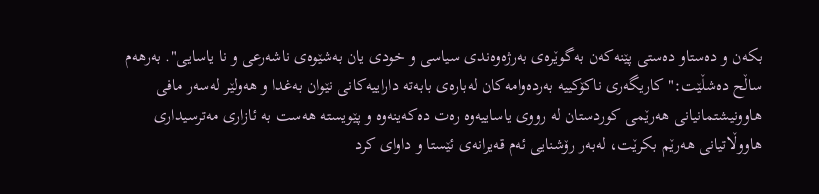بکه‌ن و ده‌ستاو ده‌ستى پێنه‌که‌ن به‌گوێره‌ى به‌رژه‌وه‌ندى سیاسى و خودى یان به‌شێوه‌ى ناشه‌رعى و نا یاسایی". به‌رھه‌م ساڵح ده‌شڵێت:" کاریگه‌رى ناکۆکییه‌ به‌رده‌وامه‌کان له‌باره‌ى بابه‌ته‌ داراییه‌کانى نێوان به‌غدا و هه‌ولێر له‌سه‌ر مافى هاوونیشتمانیانى هه‌رێمى کوردستان له‌ رووى یاساییه‌وه‌ ره‌ت ده‌که‌ینه‌وه‌ و پێویسته‌ هه‌ست به‌ ئازارى مه‌ترسیدارى هاووڵاتیانى هه‌رێم بکرێت، له‌به‌ر رۆشنایى ئه‌م قه‌یرانه‌ى ئێستا و داواى کرد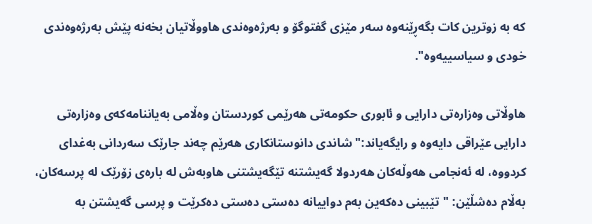که‌ به‌ زوترین کات بگه‌ڕێنه‌وه‌ سه‌ر مێزى گفتوگۆ و به‌رژه‌وه‌ندى هاووڵاتیان بخه‌نه‌ پێش به‌رژه‌وه‌ندى خودى و سیاسییه‌وه‌".

هاوڵاتى وه‌زاره‌تى دارایى و ئابورى حکومه‌تى هه‌رێمى کوردستان وه‌ڵامى به‌یاننامه‌که‌ى وه‌زاره‌تى دارایى عێراقى دایه‌وه‌ و رایگه‌یاند:" شاندى دانوستانکارى هه‌رێم چه‌ند جارێک سه‌ردانى به‌غداى کردووه‌، له‌ ئه‌نجامى هه‌وڵه‌کان هه‌ردولا گه‌یشتنه‌‌ تێگه‌یشتنى هاوبه‌ش له‌ باره‌ى زۆرێک له‌ پرسه‌کان، به‌ڵام ده‌شڵێن: "تێبینى ده‌که‌ین به‌م دواییانه‌ ده‌ستى ده‌ستى ده‌کرێت و پرسى گه‌یشتن به‌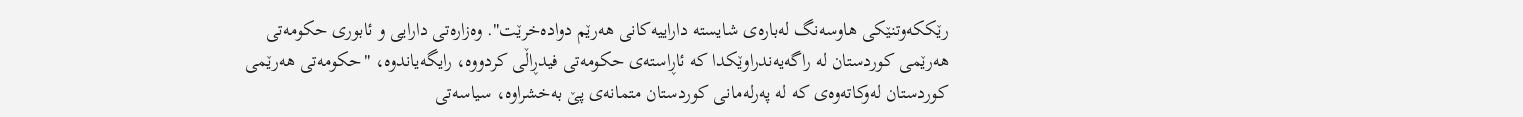رێککه‌وتنێکى هاوسه‌نگ له‌باره‌ى شایسته‌ داراییه‌کانى هه‌رێم دواده‌خرێت". وه‌زاره‌تى دارایى و ئابورى حکومه‌تى هه‌رێمى کوردستان له‌ راگه‌یه‌ندراوێکدا که‌ ئاڕاسته‌ى حکومه‌تى فیدڕاڵى کردووه‌، رایگه‌یاندوه‌، "حکومه‌تى هه‌رێمى کوردستان له‌وکاته‌وه‌ى که‌ له‌ په‌رله‌مانى کوردستان متمانه‌ى پێ به‌خشراوه‌، سیاسه‌تى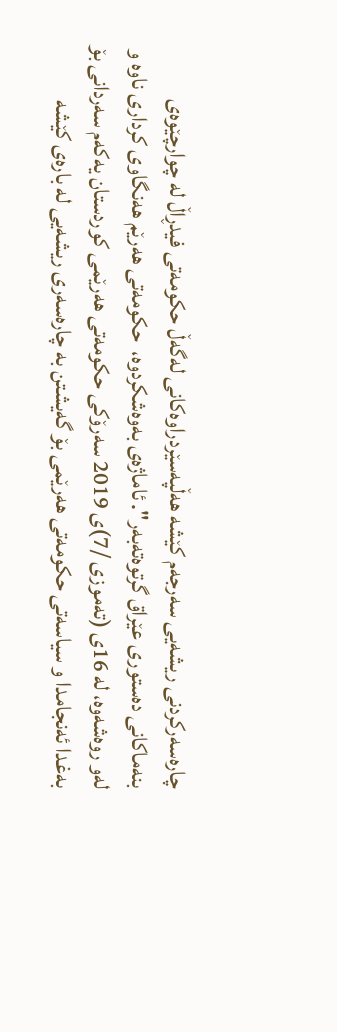چاره‌سه‌رکردنى ریشه‌یى سه‌رجه‌م کێشه‌ هه‌ڵپه‌سێردراوه‌کانى له‌گه‌ڵ حکومه‌تى فیدڕاڵ له‌ چوارچێوه‌ى بنه‌ماکانى ده‌ستورى عێراق گرتوه‌ته‌به‌ر". ئاماژه‌ى به‌وه‌شکردوه‌،  حکومه‌تى هه‌رێم هه‌نگاوى کردارى ناوه‌ و له‌و روه‌شه‌وه‌، له‌ 16ى (ته‌موزى /7)ى 2019 سه‌رۆکى حکومه‌تى هه‌رێمى کوردستان یه‌که‌م سه‌ردانى بۆ به‌غدا ئه‌نجامدا و سیاسه‌تى حکومه‌تى هه‌رێمى بۆ گه‌یشتن به‌ چاره‌سه‌رى ریشه‌یى له‌ باره‌ى کێشه‌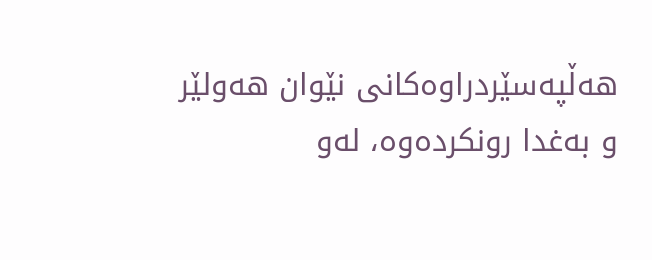هه‌ڵپه‌سێردراوه‌کانى نێوان هه‌ولێر و به‌غدا رونکرده‌وه‌، له‌و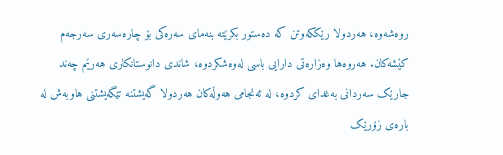روه‌شه‌وه‌، هه‌ردولا رێککه‌وتن که‌ ده‌ستور بکرێته‌ بنه‌ماى سه‌ره‌کى بۆ چاره‌سه‌رى سه‌رجه‌م کێشه‌کان. هه‌روه‌ها وه‌زاره‌تى دارایى باسى له‌وه‌شکردوه‌، شاندى دانوستانکارى هه‌رێم چه‌ند جارێک سه‌ردانى به‌غداى کردوه، له‌ ئه‌نجامى هه‌وڵه‌کان هه‌ردولا گه‌یشتنه‌‌ تێگه‌یشتنى هاوبه‌ش له‌ باره‌ى زۆرێک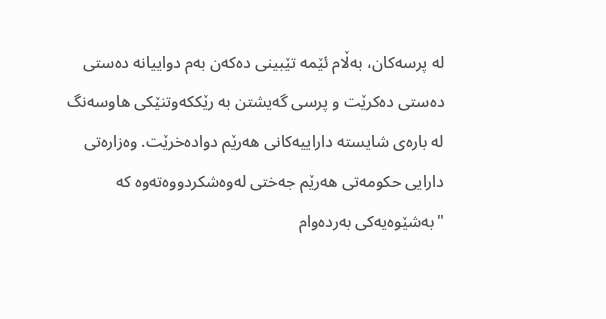له‌ پرسه‌کان، به‌ڵام ئێمه‌ تێبینى ده‌که‌ن به‌م دواییانه‌ ده‌ستى ده‌ستى ده‌کرێت و پرسى گه‌یشتن به‌ رێککه‌وتنێکى هاوسه‌نگ له‌ باره‌ى شایسته‌ داراییه‌کانى هه‌رێم دواده‌خرێت. وه‌زاره‌تى دارایى حکومه‌تى هه‌رێم جه‌ختى له‌وه‌شکردووه‌ته‌وه‌ که‌ "به‌شێوه‌یه‌کى به‌رده‌وام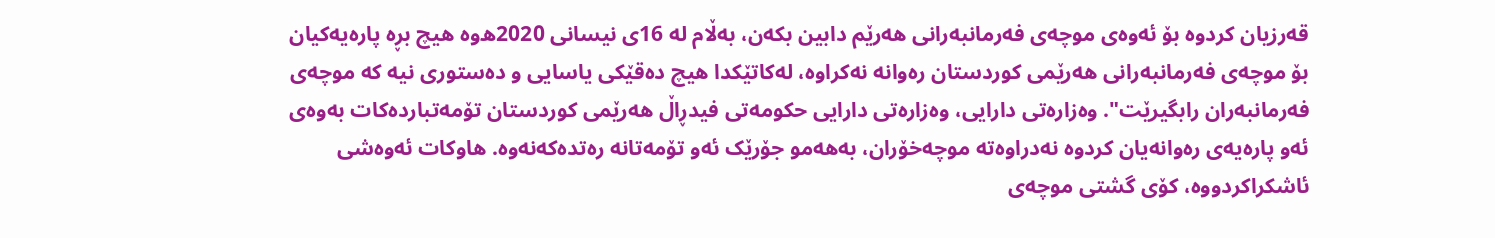قه‌رزیان کردوه‌ بۆ ئه‌وه‌ى موچه‌ى فه‌رمانبه‌رانى هه‌رێم دابین بکه‌ن، به‌ڵام له‌ 16ى نیسانى 2020ه‌وه‌ هیچ بڕه‌ پاره‌یه‌کیان بۆ موچه‌ى فه‌رمانبه‌رانى هه‌رێمى کوردستان ره‌وانه‌ نه‌کراوه‌، له‌کاتێکدا هیچ ده‌قێکى یاسایى و ده‌ستورى نیه‌ که‌ موچه‌ى فه‌رمانبه‌ران رابگیرێت". وه‌زاره‌تى دارایی، وه‌زاره‌تى دارایى حکومه‌تى فیدڕاڵ هه‌رێمى کوردستان تۆمه‌تبارده‌کات به‌وه‌ى ئه‌و پاره‌یه‌ى ره‌وانه‌یان کردوه‌ نه‌دراوه‌ته‌ موچه‌خۆران، به‌هه‌مو جۆرێک ئه‌و تۆمه‌تانه‌ ره‌تده‌که‌نه‌وه‌. هاوکات ئه‌وه‌شى ئاشکراکردووه‌، کۆى گشتى موچه‌ى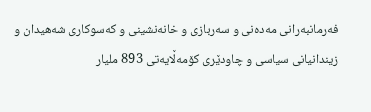فه‌رمانبه‌رانى مه‌ده‌نى و سه‌ربازى و خانه‌نشینى و که‌سوکارى شه‌هیدان و زیندانیانى سیاسى و چاودێرى کۆمه‌ڵایه‌تى 893 ملیار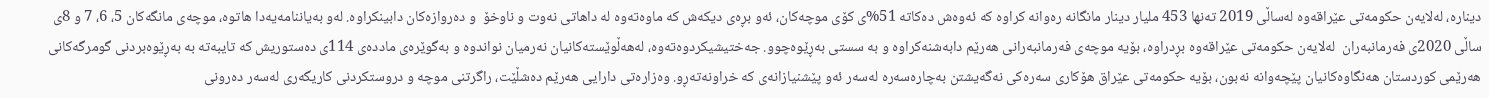دیناره‌، له‌لایه‌ن حکومه‌تى عێراقه‌وه‌ له‌ساڵى 2019 ته‌نها 453 ملیار دینار مانگانه‌ ره‌وانه‌ کراوه‌ که‌ ئه‌وه‌ش ده‌کاته‌ 51%ى کۆى موچه‌کان، ئه‌و بڕه‌ى دیکه‌ش که‌ ماوه‌ته‌وه‌ له‌ داهاتى نه‌وت و ناوخۆ  و ده‌روازه‌کان دابینکراوه‌. له‌و به‌یاننامه‌یه‌دا هاتوه‌‌، موچه‌ى مانگه‌کان 5، 6، 7 و 8ى ساڵى 2020ى فه‌رمانبه‌ران  له‌لایه‌ن حکومه‌تى عێراقه‌وه‌ بڕدراوه‌، بۆیه‌ موچه‌ى فه‌رمانبه‌رانى هه‌رێم دابه‌شنه‌کراوه‌ و به‌ سستى به‌ڕێوه‌چوو‌. جه‌ختیشیکردوه‌ته‌وه‌، له‌هه‌ڵوێسته‌کانیان نه‌رمیان نواندوه‌ و به‌گوێره‌ى مادده‌ى 114ى ده‌ستوریش که‌ تایبه‌ته‌ به‌ به‌ڕێوه‌بردنى گومرگه‌کانى هه‌رێمى کوردستان هه‌نگاوه‌کانیان پێچه‌وانه‌ نه‌بون، بۆیه‌ حکومه‌تى عێراق هۆکارى سه‌ره‌کى نه‌گه‌یشتن به‌چاره‌سه‌ره‌ له‌سه‌ر ئه‌و پێشنیازانه‌ى که‌ خراونه‌ته‌ڕو. وه‌زاره‌تى دارایى هه‌رێم ده‌شڵێت‌، راگرتنى موچه‌ و دروستکردنى کاریگه‌رى له‌سه‌ر ده‌رونى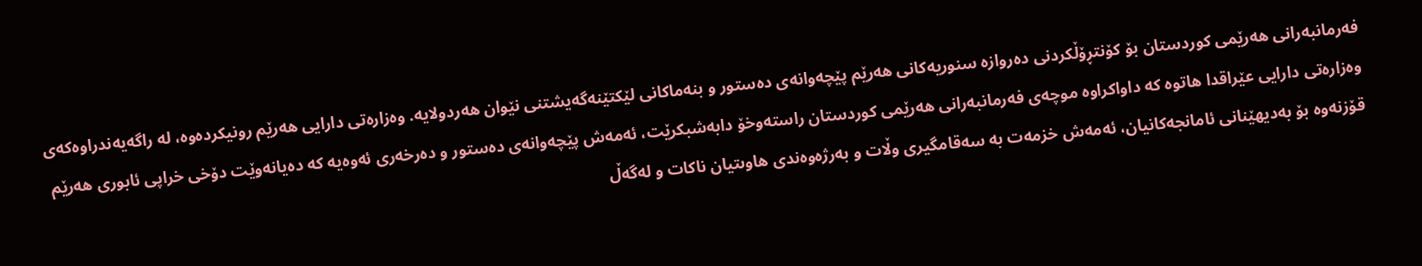فه‌رمانبه‌رانى هه‌رێمى کوردستان بۆ کۆنتڕۆڵکردنى ده‌روازه‌ سنوریه‌کانى هه‌رێم پێچه‌وانه‌ى ده‌ستور و بنه‌ماکانى لێکتێنه‌گه‌یشتنى نێوان هه‌ردولایه‌. وه‌زاره‌تى دارایى هه‌رێم‌ رونیکرده‌وه‌، له‌ راگه‌یه‌ندراوه‌که‌ى وه‌زاره‌تى دارایى عێراقدا هاتوه‌ که‌ داواکراوه‌ موچه‌ى فه‌رمانبه‌رانى هه‌رێمى کوردستان راسته‌وخۆ دابه‌شبکرێت، ئه‌مه‌ش پێچه‌وانه‌ى ده‌ستور و ده‌رخه‌رى ئه‌وه‌یه‌ که‌ ده‌یانه‌وێت دۆخى خراپى ئابورى هه‌رێم قۆزنه‌وه‌ بۆ به‌دیهێنانى ئامانجه‌کانیان، ئه‌مه‌ش خزمه‌ت به‌ سه‌قامگیرى وڵات و به‌رژه‌وه‌ندى هاوىتیان ناکات و له‌گه‌ڵ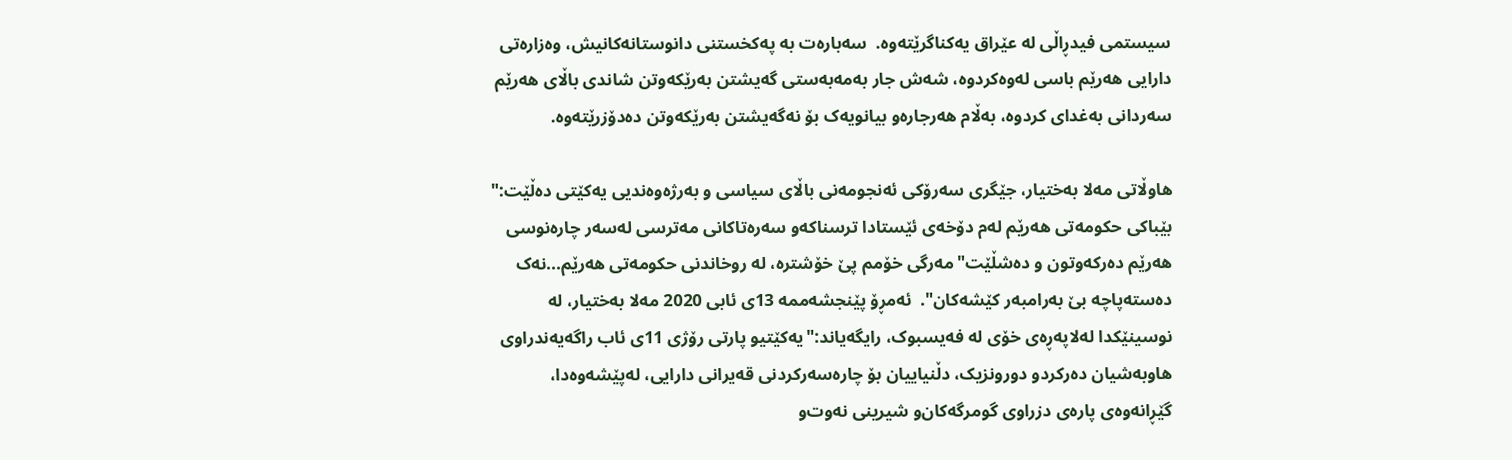سیستمى فیدڕاڵى له‌ عێراق یه‌کناگرێته‌وه‌.  سه‌باره‌ت به‌ په‌کخستنى دانوستانه‌کانیش، وه‌زاره‌تى دارایى هه‌رێم باسى له‌وه‌کردوه‌، شه‌ش جار به‌مه‌به‌ستى گه‌یشتن به‌رێکه‌وتن شاندى باڵاى هه‌رێم سه‌ردانى به‌غداى کردوه‌، به‌ڵام هه‌رجاره‌و بیانویه‌ک بۆ نه‌گه‌یشتن به‌رێکه‌وتن ده‌دۆزرێته‌وه‌.

هاوڵاتى مه‌لا به‌ختیار، جێگرى سه‌رۆکى ئه‌نجومه‌نى باڵاى سیاسى و به‌رژه‌وه‌ندیى یه‌کێتى ده‌ڵێت:" بێباکى حکومه‌تى هه‌رێم له‌م دۆخه‌ى ئێستادا ترسناکه‌و سه‌ره‌تاکانى مه‌ترسى له‌سه‌ر چاره‌نوسى هه‌رێم ده‌رکه‌وتون و ده‌شڵێت"مه‌رگى خۆمم پێ خۆشتره‌، له‌ روخاندنى حکومه‌تى هه‌رێم...نه‌ک ده‌سته‌پاچه‌ بێ‌ به‌رامبه‌ر کێشه‌کان".  ئه‌مڕۆ پێنجشه‌ممه‌ 13ى ئابى 2020 مه‌لا به‌ختیار، له‌ نوسینێکدا له‌لاپه‌ڕه‌ى خۆى له‌ فه‌یسبوک، رایگه‌یاند:"یه‌کێتیو پارتى رۆژى 11ى ئاب راگه‌یه‌ندراوى هاوبه‌شیان ده‌رکردو دورونزیک، دڵنیاییان بۆ چاره‌سه‌رکردنى قه‌یرانى دارایی، له‌پێشه‌وه‌دا، گێڕانه‌وه‌ى پاره‌ى دزراوى گومرگه‌کان‌و شیرینى نه‌وت‌و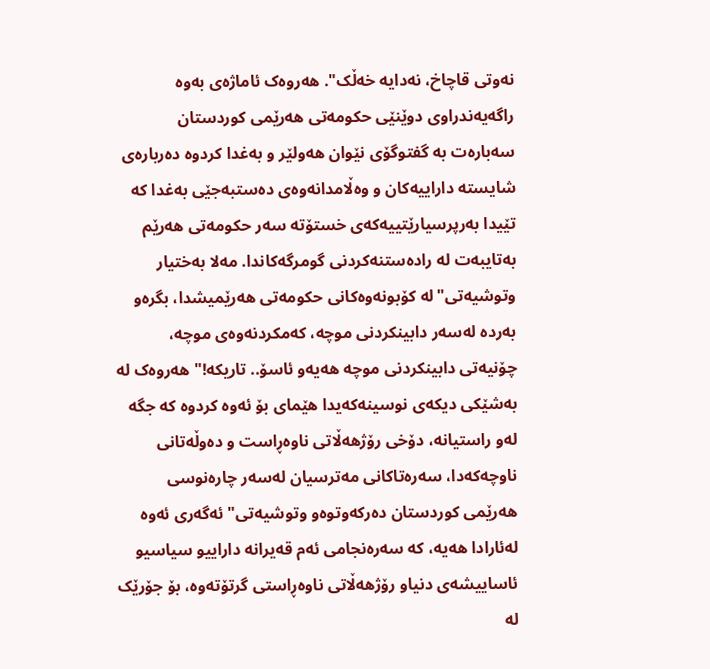نه‌وتى قاچاخ، نه‌دایه‌ خه‌ڵک". هه‌روه‌ک ئاماژه‌ى به‌وه‌ راگه‌یه‌ندراوى دوێنێى حکومه‌تى هه‌رێمى کوردستان سه‌باره‌ت به‌ گفتوگۆى نێوان هه‌ولێر و به‌غدا کردوه‌ ده‌رباره‌ى شایسته‌ داراییه‌کان و وه‌ڵامدانه‌وه‌ى ده‌ستبه‌جێى به‌غدا که‌ تێیدا به‌رپرسیارێتییه‌که‌ى خستۆته‌ سه‌ر حکومه‌تى هه‌رێم به‌تایبه‌ت له‌ راده‌ستنه‌کردنى گومرگه‌کاندا. مه‌لا به‌ختیار وتوشیه‌تی"له‌ کۆبونه‌وه‌کانى حکومه‌تى هه‌رێمیشدا، بگره‌و به‌رده‌ له‌سه‌ر دابینکردنى موچه‌، که‌مکردنه‌وه‌ى موچه‌، چۆنیه‌تى دابینکردنى موچه‌ هه‌یه‌و ئاسۆ.. تاریکه‌!" هه‌روه‌ک له‌ به‌شێکى دیکه‌ى نوسینه‌که‌یدا هێماى بۆ ئه‌وه‌ کردوه‌ که‌ جگه‌ له‌و راستیانه‌، دۆخى رۆژهه‌ڵاتى ناوه‌ڕاست و ده‌وڵه‌تانى ناوچه‌که‌دا، سه‌ره‌تاکانى مه‌ترسیان له‌سه‌ر چاره‌نوسى هه‌رێمى کوردستان ده‌رکه‌وتوه‌و وتوشیه‌تی"ئه‌گه‌رى ئه‌وه‌ له‌ئارادا هه‌یه‌، که‌ سه‌ره‌نجامى ئه‌م قه‌یرانه‌ داراییو سیاسیو ئاساییشه‌ى دنیاو رۆژهه‌ڵاتى ناوه‌ڕاستى گرتۆته‌وه‌، بۆ جۆرێک له‌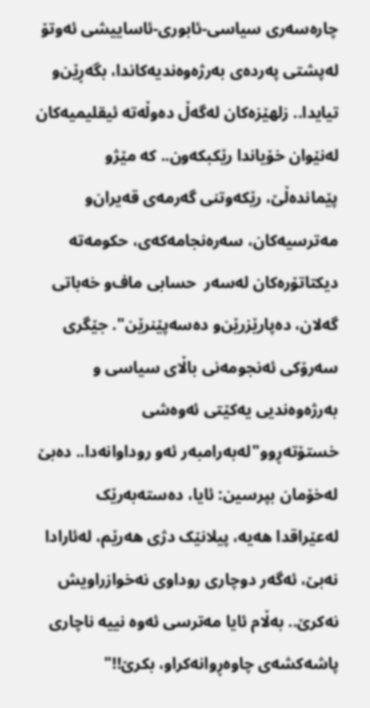چاره‌سه‌رى سیاسی-ئابوری-ئاساییشى ئه‌وتۆ له‌پشتى په‌رده‌ى به‌رژه‌وه‌ندیه‌کاندا، بگه‌ڕێن‌و تیایدا.. زلهێزه‌کان له‌گه‌ڵ ده‌وڵه‌ته‌ ئیقلیمیه‌کان له‌نێوان خۆیاندا رێکبکه‌ون.. که‌ مێژو پێمانده‌ڵێ‌، رێکه‌وتنى گه‌رمه‌ى قه‌یران‌و مه‌ترسیه‌کان، سه‌ره‌نجامه‌که‌ی، حکومه‌ته‌ دیکتاتۆره‌کان له‌سه‌ر  حسابى ماف‌و خه‌باتى گه‌لان، ده‌پارێزرێن‌و ده‌سه‌پێنرێن". جێگرى سه‌رۆکى ئه‌نجومه‌نى باڵاى سیاسى و به‌رژه‌وه‌ندیى یه‌کێتى ئه‌وه‌شى خستۆته‌ڕوو"له‌به‌رامبه‌ر ئه‌و روداوانه‌دا.. ده‌بێ‌ له‌خۆمان بپرسین: ئایا، ده‌سته‌به‌رێک له‌عێراقدا هه‌یه‌، پیلانێک دژى هه‌رێم، له‌ئارادا نه‌بێ‌، ئه‌گه‌ر دوچارى روداوى نه‌خوازراویش نه‌کرێ‌.. به‌ڵام ئایا مه‌ترسى ئه‌وه‌ نییه‌ ناچارى پاشه‌کشه‌ى چاوه‌ڕوانه‌کراو، بکرێ‌!!"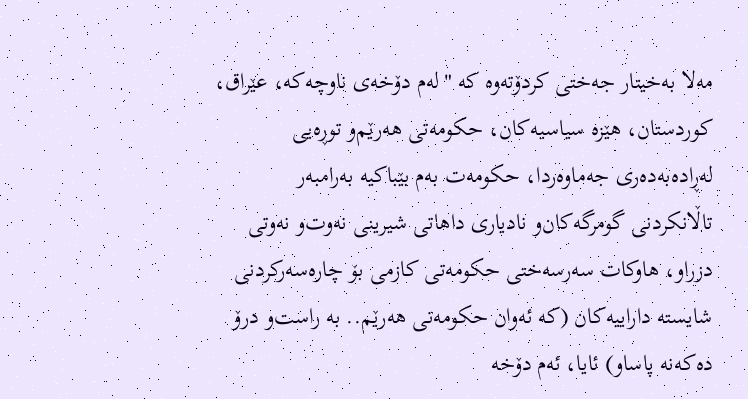مه‌لا به‌خیتار جه‌ختى کردۆته‌وه‌ که‌ "له‌م دۆخه‌ى ناوچه‌که‌، عێراق، کوردستان، هێزه‌ سیاسیه‌کان، حکومه‌تى هه‌رێم‌و توڕه‌یى له‌ڕاده‌به‌ده‌رى جه‌ماوه‌ردا، حکومه‌ت به‌م بێباکیه‌ به‌رامبه‌ر تاڵانکردنى گومرگه‌کان‌و نادیارى داهاتى شیرینى نه‌وت‌و نه‌وتى دزراو، هاوکات سه‌رسه‌ختى حکومه‌تى کازمى بۆ چاره‌سه‌رکردنى شایسته‌ داراییه‌کان (که‌ ئه‌وان حکومه‌تى هه‌رێم.. به‌ راست‌و درۆ ده‌که‌نه‌ پاساو) ئایا، ئه‌م دۆخه‌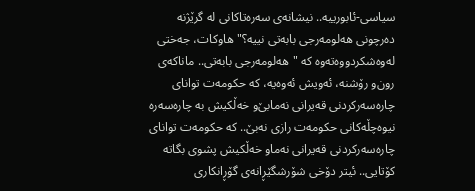سیاسی-ئابورییه‌.. نیشانه‌ى سه‌ره‌تاکانى له‌ گرێژنه‌ ده‌رچونى هه‌لومه‌رجى بابه‌تى نییه‌؟" هاوکات، جه‌ختى له‌وه‌شکردووه‌ته‌وه‌ که‌ "هه‌لومه‌رجى بابه‌تی.. ماناکه‌ى رون‌و رۆشنه‌، ئه‌ویش ئه‌وه‌یه‌، که‌ حکومه‌ت تواناى چاره‌سه‌رکردنى قه‌یرانى نه‌مابێ‌‌و خه‌ڵکیش به‌ چاره‌سه‌ره‌ نیوه‌چڵه‌کانى حکومه‌ت رازى نه‌بێ‌.. که‌ حکومه‌ت تواناى چاره‌سه‌رکردنى قه‌یرانى نه‌ماو خه‌ڵکیش پشوى بگاته‌ کۆتایی.. ئیتر دۆخى شۆرشگێڕانه‌ى گۆڕانکارى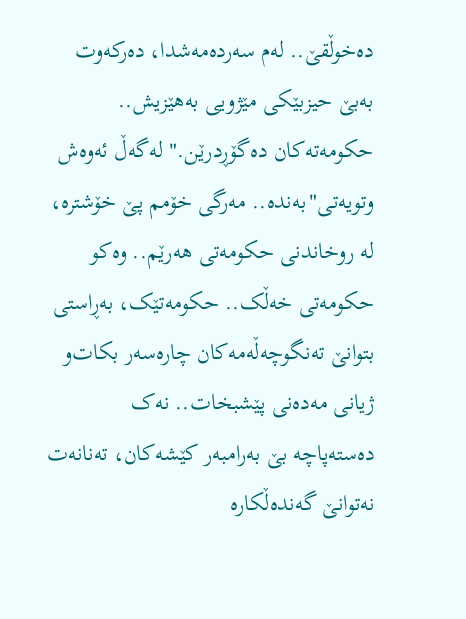ده‌خوڵقێ‌.. له‌م سه‌رده‌مه‌شدا، ده‌رکه‌وت به‌بێ‌ حیزبێکى مێژویى به‌هێزیش.. حکومه‌ته‌کان ده‌گۆڕدرێن." له‌گه‌ڵ ئه‌وه‌ش وتویه‌تی"به‌نده‌.. مه‌رگى خۆمم پێ خۆشتره‌، له‌ روخاندنى حکومه‌تى هه‌رێم.. وه‌کو حکومه‌تى خه‌ڵک.. حکومه‌تێک، به‌ڕاستى بتوانێ‌ ته‌نگوچه‌ڵه‌مه‌کان چاره‌سه‌ر بکات‌و ژیانى مه‌ده‌نى پێشبخات.. نه‌ک ده‌سته‌پاچه‌ بێ‌ به‌رامبه‌ر کێشه‌کان، ته‌نانه‌ت نه‌توانێ‌ گه‌نده‌ڵکاره‌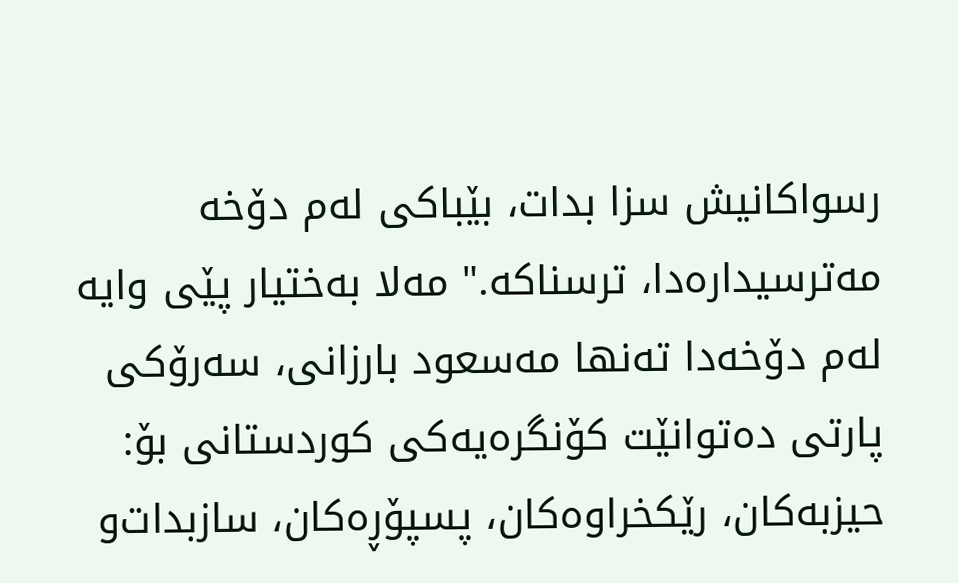رسواکانیش سزا بدات، بێباکى له‌م دۆخه‌ مه‌ترسیداره‌دا، ترسناکه‌." مه‌لا به‌ختیار پێى وایه‌ له‌م دۆخه‌دا ته‌نها مه‌سعود بارزانی، سه‌رۆکى پارتى ده‌توانێت کۆنگره‌یه‌کى کوردستانى بۆ: حیزبه‌کان، رێکخراوه‌کان، پسپۆڕه‌کان، سازبدات‌و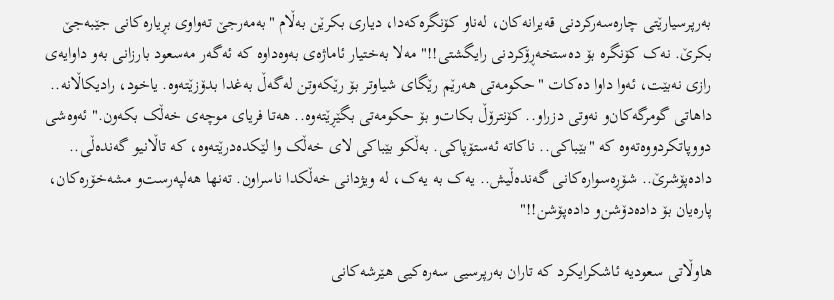به‌رپرسیارێتى چاره‌سه‌رکردنى قه‌یرانه‌کان، له‌ناو کۆنگره‌که‌دا، دیارى بکرێن‌ به‌ڵام "به‌مه‌رجێ‌ ته‌واوى بڕیاره‌کانى جێبه‌جێ بکرێ‌. نه‌ک کۆنگره‌ بۆ ده‌ستخه‌ڕۆکردنى رایگشتی!!" مه‌لا به‌ختیار ئاماژه‌ى به‌وه‌داوه‌ که‌ ئه‌گه‌ر مه‌سعود بارزانى به‌و داوایه‌ى رازى نه‌بێت، ئه‌وا داوا ده‌کات "حکومه‌تى هه‌رێم رێگاى شیاوتر بۆ رێکه‌وتن له‌گه‌ڵ به‌غدا بدۆزێته‌وه‌. یاخود، رادیکاڵانه‌.. داهاتى گومرگه‌کان‌و نه‌وتى دزراو.. کۆنترۆڵ بکات‌و بۆ حکومه‌تى بگێڕێته‌وه‌.. هه‌تا فریاى موچه‌ى خه‌ڵک بکه‌ون." ئه‌وه‌شى دووپاتکردووه‌ته‌وه‌ که‌ "بێباکی.. ناکاته‌ ئه‌ستۆپاکی. به‌ڵکو بێباکى لاى خه‌ڵک وا لێکده‌درێته‌وه‌، که‌ تاڵانیو گه‌نده‌ڵی.. داده‌پۆشرێ‌.. شۆڕه‌سواره‌کانى گه‌نده‌ڵیش.. یه‌ک به‌ یه‌ک، له‌ ویژدانى خه‌ڵکدا ناسراون. ته‌نها هه‌لپه‌رست‌و مشه‌خۆره‌کان، پاره‌یان بۆ داده‌دۆشن‌و داده‌پۆشن!!"

هاوڵاتى سعودیه‌ ئاشکرایکرد که‌ تاران به‌رپرسیى سه‌ره‌کیى هێرشه‌کانى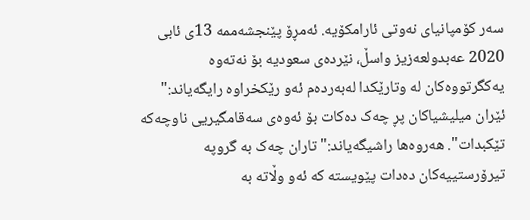سه‌ر کۆمپانیاى نه‌وتى ئارامکۆیه‌. ئه‌مڕۆ پێنجشه‌ممه‌ 13ى ئابى 2020 عه‌بدولعه‌زیز واسڵ، نێرده‌ى سعودیه‌ بۆ نه‌ته‌وه‌ یه‌کگرتووه‌کان له‌ وتارێکدا له‌به‌رده‌م ئه‌و رێکخراوه‌ رایگه‌یاند:" ئێران میلیشیاکان پڕ چه‌ک ده‌کات بۆ ئه‌وه‌ى سه‌قامگیریى ناوچه‌که‌ تێکبدات". هه‌روه‌ها راشیگه‌یاند:" تاران چه‌ک به‌ گروپه‌ تیرۆرستییه‌کان ده‌دات پێویسته‌ که‌ ئه‌و وڵاته‌ به‌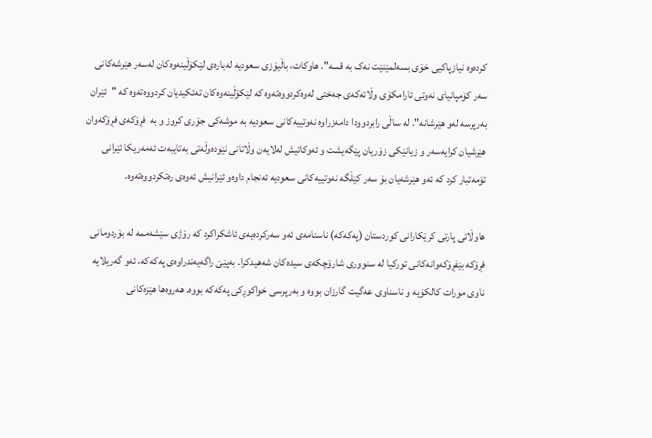کرده‌وه‌ نیازپاکیى خۆى بسه‌لمێنێت نه‌ک به‌ قسه‌". هاوکات، باڵیۆزى سعودیه‌ له‌باره‌ى لێکۆڵینه‌وه‌کان له‌سه‌ر هێرشه‌کانى سه‌ر کۆمپانیاى نه‌وتى ئارامکۆى وڵاته‌که‌ى جه‌ختى له‌وه‌کردووه‌ته‌وه‌ که‌ لێکۆڵینه‌وه‌کان ته‌ئکیدیان کردووه‌ته‌وه‌ که‌ "ئێران به‌رپرسه‌ له‌و هێرشانه‌". له‌ ساڵى رابردوودا دامه‌زراوه‌ نه‌وتییه‌کانى سعودیه‌ به‌ موشه‌کى جۆرى کروز و به‌  فڕۆکه‌ى فڕۆکه‌وان هێرشیان کرایه‌سه‌ر و زیانێکى زۆریان پێگه‌یشت و ئه‌وکاتیش له‌لایه‌ن وڵاتانى نێوده‌وڵه‌تى به‌تایبه‌ت ئه‌مه‌ریکا ئێرانى تۆمه‌تبار کرد که‌ ئه‌و هێرشه‌یان بۆ سه‌ر کێڵگه‌ نه‌وتییه‌کانى سعودیه‌ ئه‌نجام داوه‌و ئێرانیش ئه‌وه‌ى ره‌تکردووه‌ته‌وه‌.

هاوڵاتى پارتى کرێکارانى کوردستان (په‌که‌که‌) ناسنامه‌ى ئه‌و سه‌رکرده‌یه‌ى ئاشکراکرد که‌ رۆژى سێشه‌ممه‌ له‌ بۆردومانى فڕۆکه‌ بێفڕۆکه‌وانه‌کانى تورکیا له‌ سنوورى شارۆچکه‌ى سیده‌کان شه‌هیدکرا. به‌پێێ‌ راگه‌یه‌ندراوه‌ى په‌که‌که‌، ئه‌و گه‌ریلایه‌ ناوى مورات کالکۆیه‌ و ناسناوى عه‌گیت گارزان بووه‌ و به‌رپرسى خواکوڕکى په‌که‌که‌ بووه‌. هه‌روه‌ها هێزه‌کانى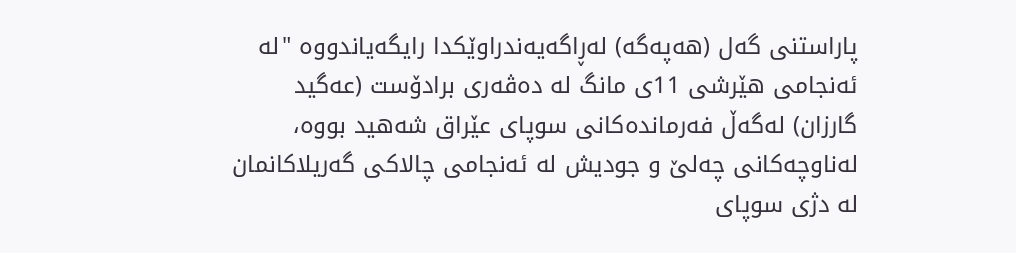پاراستنى گه‌ل (هه‌په‌گه‌) له‌ڕاگه‌یه‌ندراوێکدا رایگه‌یاندووه‌ "له‌ ئه‌نجامى هێرشى 11ى مانگ له‌ ده‌ڤه‌رى برادۆست (عه‌گید گارزان) له‌گه‌ڵ فه‌رمانده‌کانى سوپاى عێراق شه‌هید بووه‌، له‌ناوچه‌کانى چه‌لێ و جودیش له‌ ئه‌نجامى چالاکى گه‌ریلاکانمان له‌ دژى سوپاى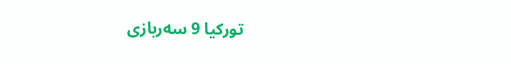تورکیا 9 سه‌ربازى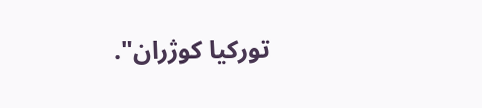تورکیا کوژران".